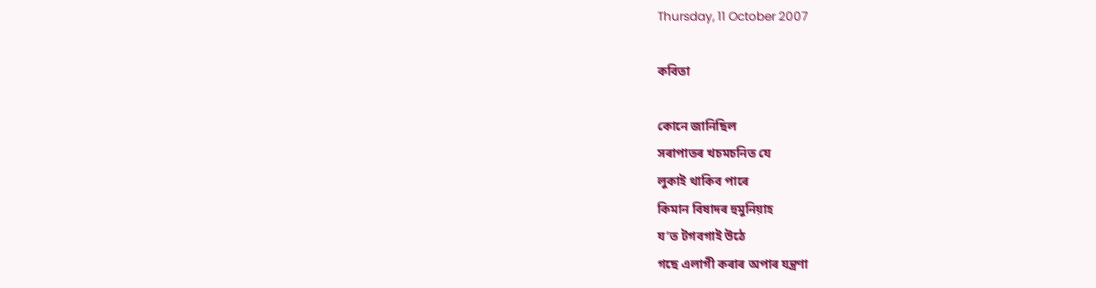Thursday, 11 October 2007

কবিতা

কোনে জানিছিল
সৰাপাতৰ খচমচনিত যে
লুকাই থাকিব পাৰে
কিমান বিষাদৰ হুমুনিয়াহ
য’ত টগবগাই উঠে
গছে এলাগী কৰাৰ অপাৰ যন্ত্ৰণা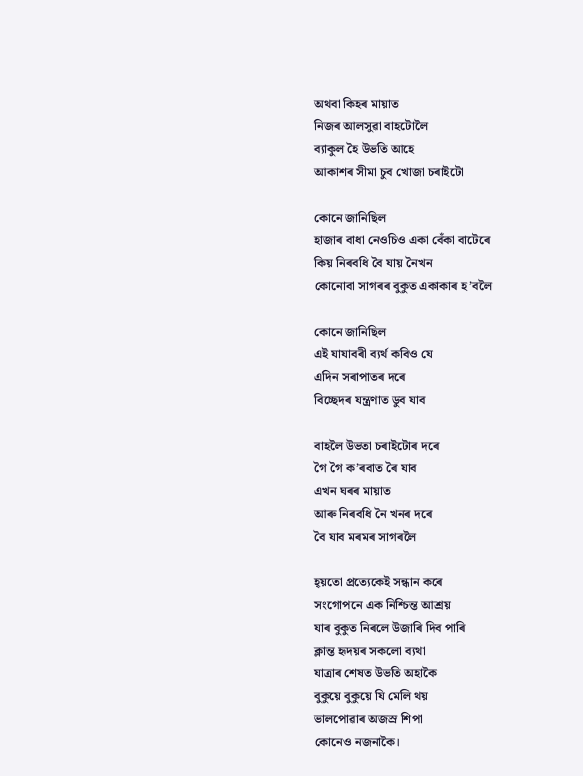অথবা কিহৰ মায়াত
নিজৰ আলসুৱা বাহটোলৈ
ব্যাকুল হৈ উভতি আহে
আকাশৰ সীমা চুব খোজা চৰাইটো

কোনে জানিছিল
হাজাৰ বাধা নেওচিও একা বেঁকা বাটেৰে
কিয় নিৰবধি বৈ যায় নৈখন
কোনোবা সাগৰৰ বুকুত একাকাৰ হ’বলৈ

কোনে জানিছিল
এই যাযাবৰী ব্যর্থ কবিও যে
এদিন সৰাপাতৰ দৰে
বিচ্ছেদৰ যন্ত্ৰণাত ডুব যাব

বাহলৈ উভতা চৰাইটোৰ দৰে
গৈ গৈ ক’ৰবাত ৰৈ যাব
এখন ঘৰৰ মায়াত
আৰু নিৰবধি নৈ খনৰ দৰে
বৈ যাব মৰমৰ সাগৰলৈ

হ্য়তো প্ৰত্যেকেই সন্ধান কৰে
সংগোপনে এক নিশ্চিন্ত আশ্ৰয়
যাৰ বুকুত নিৰলে উজাৰি দিব পাৰি
ক্লান্ত হৃদয়ৰ সকলো ব্যথা
যাত্ৰাৰ শেষত উভতি অহাকৈ
বুকুয়ে বুকুয়ে যি মেলি থয়
ভালপোৱাৰ অজস্ৰ শিপা
কোনেও নজনাকৈ।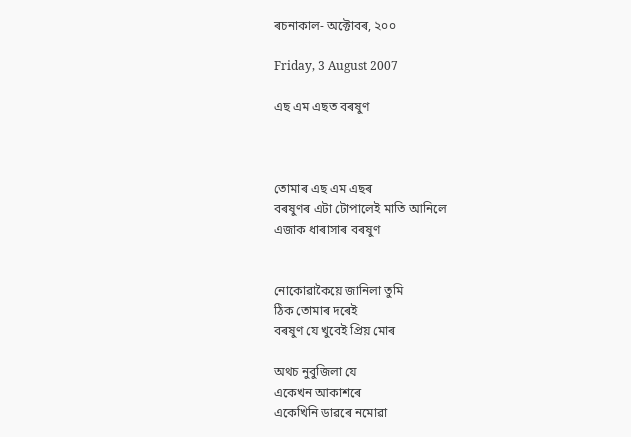ৰচনাকাল- অক্টোবৰ, ২০০

Friday, 3 August 2007

এছ এম এছত বৰষুণ



তোমাৰ এছ এম এছৰ
বৰষুণৰ এটা টোপালেই মাতি আনিলে
এজাক ধাৰাসাৰ বৰষুণ


নোকোৱাকৈয়ে জানিলা তুমি
ঠিক তোমাৰ দৰেই
বৰষুণ যে খুবেই প্ৰিয় মোৰ

অথচ নুবুজিলা যে
একেখন আকাশৰে
একেখিনি ডাৱৰে নমোৱা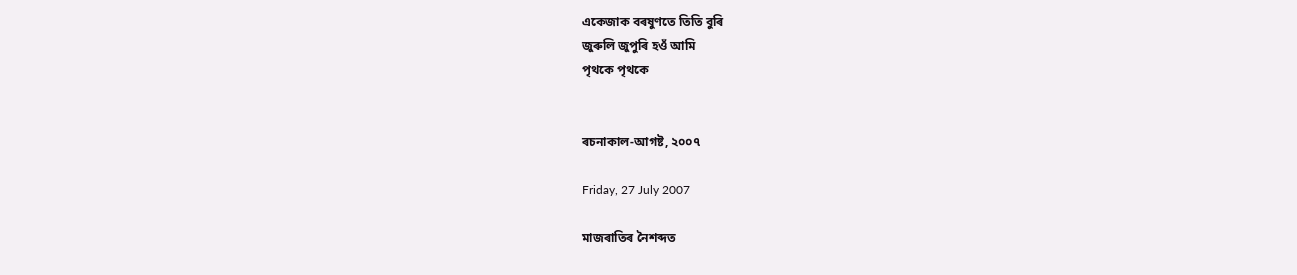একেজাক বৰষুণতে তিতি বুৰি
জুৰুলি জুপুৰি হওঁ আমি
পৃথকে পৃথকে


ৰচনাকাল-আগষ্ট, ২০০৭

Friday, 27 July 2007

মাজৰাতিৰ নৈশব্দত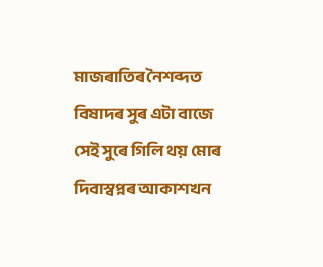মাজৰাতিৰ নৈশব্দত
বিষাদৰ সুৰ এটা বাজে
সেই সুৰে গিলি থয় মোৰ
দিবাস্বপ্নৰ আকাশখন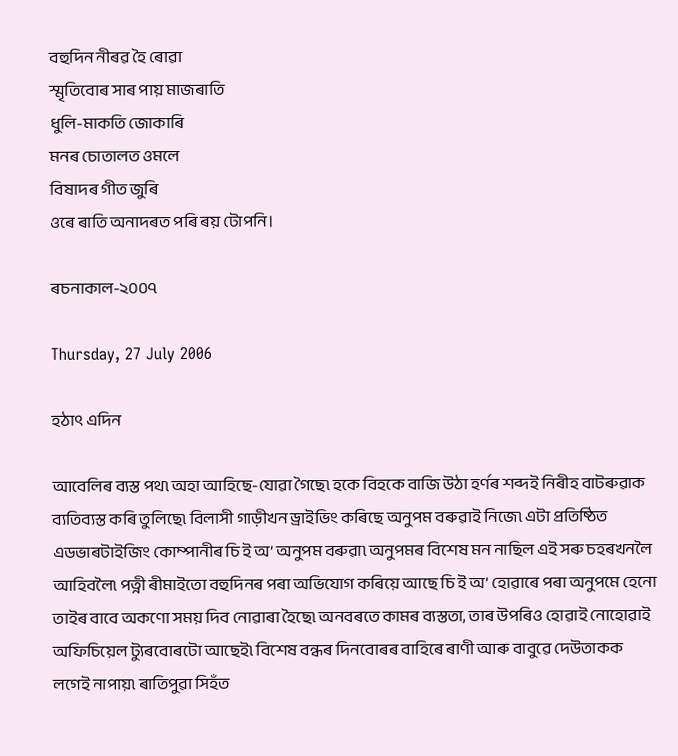বহুদিন নীৰৱ হৈ ৰোৱা
স্মৃতিবোৰ সাৰ পায় মাজৰাতি
ধুলি-মাকতি জোকাৰি
মনৰ চোতালত ওমলে
বিষাদৰ গীত জুৰি
ওৰে ৰাতি অনাদৰত পৰি ৰয় টোপনি।

ৰচনাকাল-২০০৭

Thursday, 27 July 2006

হঠাৎ এদিন

আবেলিৰ ব্যস্ত পথ৷ অহা আহিছে-যোৱা গৈছে৷ হকে বিহকে বাজি উঠা হৰ্ণৰ শব্দই নিৰীহ বাটৰুৱাক ব্যতিব্যস্ত কৰি তুলিছে৷ বিলাসী গাড়ীখন ড্ৰাইভিং কৰিছে অনুপম বৰুৱাই নিজে৷ এটা প্ৰতিষ্ঠিত এডভাৰটাইজিং কোম্পানীৰ চি ই অ’ অনুপম বৰুৱা৷ অনুপমৰ বিশেষ মন নাছিল এই সৰু চহৰখনলৈ আহিবলৈ৷ পত্নী ৰীমাইতো বহুদিনৰ পৰা অভিযোগ কৰিয়ে আছে চি ই অ’ হোৱাৰে পৰা অনুপমে হেনো তাইৰ বাবে অকণো সময় দিব নোৱাৰা হৈছে৷ অনবৰতে কামৰ ব্যস্ততা, তাৰ উপৰিও হোৱাই নোহোৱাই অফিচিয়েল ট্যুৰবোৰটো আছেই৷ বিশেষ বন্ধৰ দিনবোৰৰ বাহিৰে ৰাণী আৰু বাবুৱে দেউতাকক লগেই নাপায়৷ ৰাতিপুৱা সিহঁত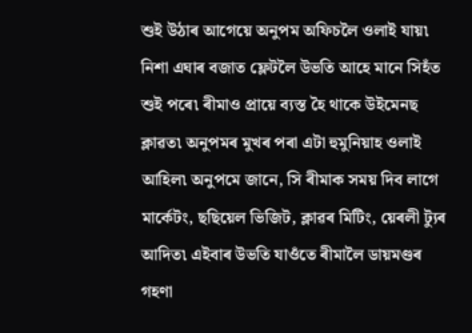শুই উঠাৰ আগেয়ে অনুপম অফিচলৈ ওলাই যায়৷ নিশা এঘাৰ বজাত ফ্লেটলৈ উভতি আহে মানে সিহঁত শুই পৰে৷ ৰীমাও প্ৰায়ে ব্যস্ত হৈ থাকে উইমেনছ ক্লাৱত৷ অনুপমৰ মুখৰ পৰা এটা হুমুনিয়াহ ওলাই আহিল৷ অনুপমে জানে, সি ৰীমাক সময় দিব লাগে মাৰ্কেটং, ছছিয়েল ভিজিট, ক্লাৱৰ মিটিং, য়েৰলী ট্যুৰ আদিত৷ এইবাৰ উভতি যাওঁতে ৰীমালৈ ডায়মণ্ডৰ গহণা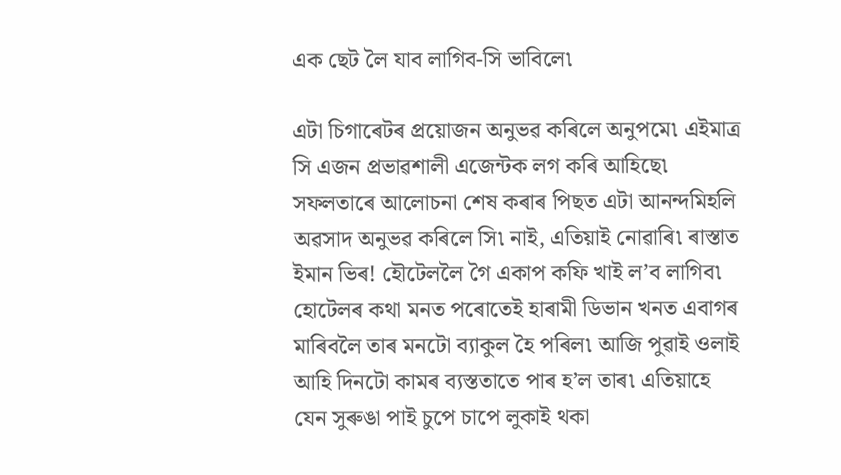এক ছেট লৈ যাব লাগিব-সি ভাবিলে৷

এটা চিগাৰেটৰ প্ৰয়োজন অনুভৱ কৰিলে অনুপমে৷ এইমাত্ৰ সি এজন প্ৰভাৱশালী এজেন্টক লগ কৰি আহিছে৷ সফলতাৰে আলোচনা শেষ কৰাৰ পিছত এটা আনন্দমিহলি অৱসাদ অনুভৱ কৰিলে সি৷ নাই, এতিয়াই নোৱাৰি৷ ৰাস্তাত ইমান ভিৰ! হৌটেললৈ গৈ একাপ কফি খাই ল’ব লাগিব৷ হোটেলৰ কথা মনত পৰোতেই হাৰামী ডিভান খনত এবাগৰ মাৰিবলৈ তাৰ মনটো ব্যাকুল হৈ পৰিল৷ আজি পুৱাই ওলাই আহি দিনটো কামৰ ব্যস্ততাতে পাৰ হ’ল তাৰ৷ এতিয়াহে যেন সুৰুঙা পাই চুপে চাপে লুকাই থকা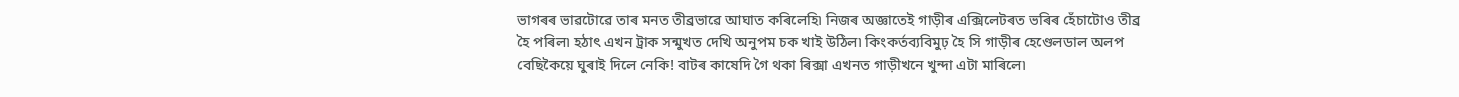ভাগৰৰ ভাৱটোৱে তাৰ মনত তীব্ৰভাৱে আঘাত কৰিলেহি৷ নিজৰ অজ্ঞাতেই গাড়ীৰ এক্সিলেটৰত ভৰিৰ হেঁচাটোও তীব্ৰ হৈ পৰিল৷ হঠাৎ এখন ট্ৰাক সন্মুখত দেখি অনুপম চক খাই উঠিল৷ কিংকৰ্তব্যবিমুঢ় হৈ সি গাড়ীৰ হেণ্ডেলডাল অলপ বেছিকৈয়ে ঘুৰাই দিলে নেকি! বাটৰ কাষেদি গৈ থকা ৰিক্সা এখনত গাড়ীখনে খুন্দা এটা মাৰিলে৷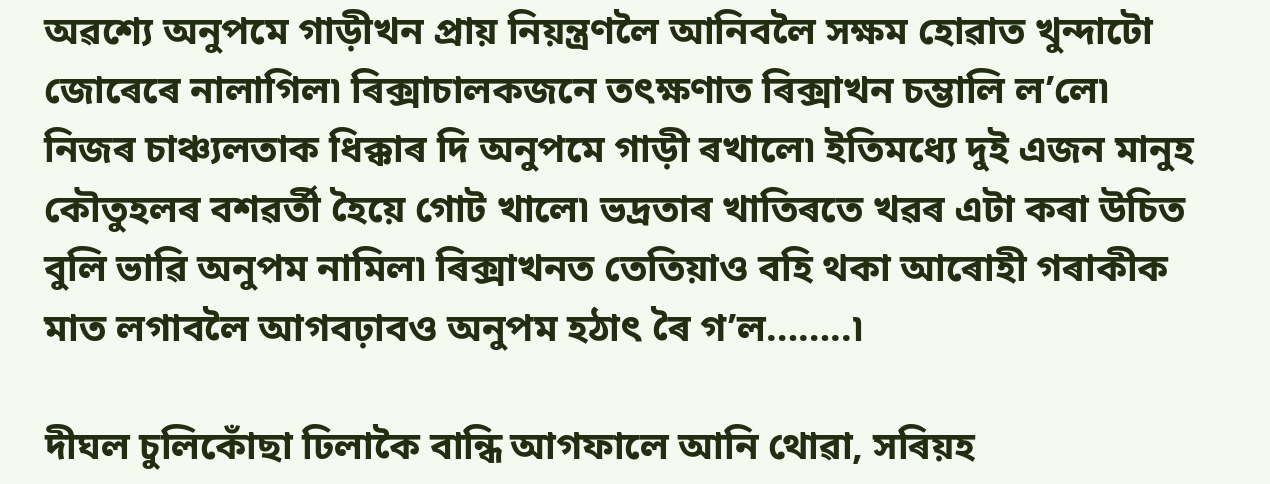অৱশ্যে অনুপমে গাড়ীখন প্ৰায় নিয়ন্ত্ৰণলৈ আনিবলৈ সক্ষম হোৱাত খুন্দাটো জোৰেৰে নালাগিল৷ ৰিক্সাচালকজনে তৎক্ষণাত ৰিক্সাখন চম্ভালি ল’লে৷ নিজৰ চাঞ্চ্যলতাক ধিক্কাৰ দি অনুপমে গাড়ী ৰখালে৷ ইতিমধ্যে দুই এজন মানুহ কৌতুহলৰ বশৱৰ্তী হৈয়ে গোট খালে৷ ভদ্ৰতাৰ খাতিৰতে খৱৰ এটা কৰা উচিত বুলি ভাৱি অনুপম নামিল৷ ৰিক্সাখনত তেতিয়াও বহি থকা আৰোহী গৰাকীক মাত লগাবলৈ আগবঢ়াবও অনুপম হঠাৎ ৰৈ গ’ল……..৷

দীঘল চুলিকোঁছা ঢিলাকৈ বান্ধি আগফালে আনি থোৱা, সৰিয়হ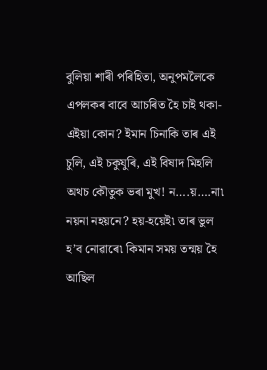বুলিয়া শাৰী পৰিহিতা, অনুপমলৈকে এপলকৰ বাবে আচৰিত হৈ চাই থকা-এইয়া কোন? ইমান চিনাকি তাৰ এই চুলি, এই চকুযুৰি, এই বিষাদ মিহলি অথচ কৌতুক ভৰা মুখ! ন….য়….না৷ নয়না নহয়নে? হয়-হয়েই৷ তাৰ ভুল হ’ব নোৱাৰে৷ কিমান সময় তন্ময় হৈ আছিল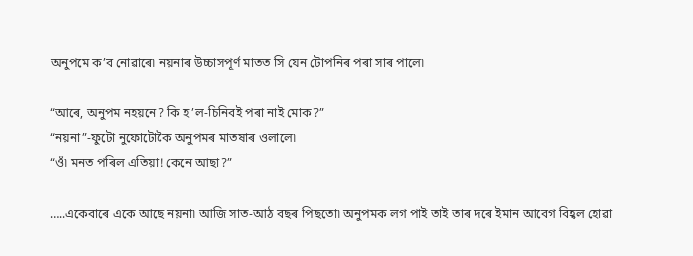অনুপমে ক’ব নোৱাৰে৷ নয়নাৰ উচ্চাসপূৰ্ণ মাতত সি যেন টোপনিৰ পৰা সাৰ পালে৷

“আৰে, অনুপম নহয়নে? কি হ’ল-চিনিবই পৰা নাই মোক?”
“নয়না”-ফুটো নুফোটোকৈ অনুপমৰ মাতষাৰ ওলালে৷
“ওঁ৷ মনত পৰিল এতিয়া! কেনে আছা?”

…..একেবাৰে একে আছে নয়না৷ আজি সাত-আঠ বছৰ পিছতো৷ অনুপমক লগ পাই তাই তাৰ দৰে ইমান আবেগ বিহ্বল হোৱা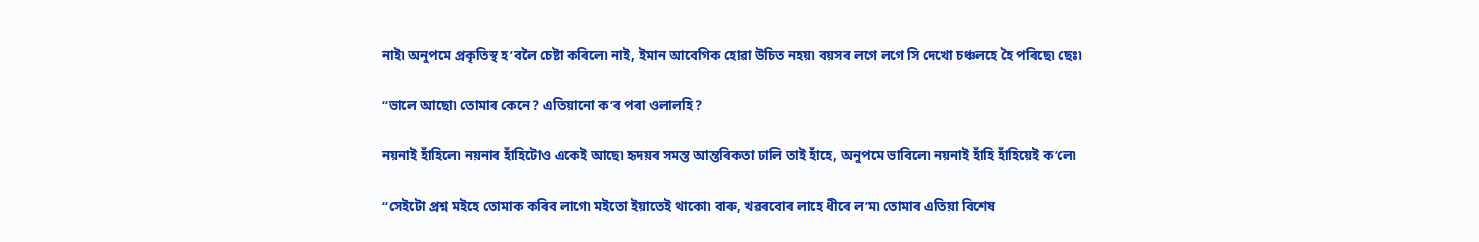নাই৷ অনুপমে প্ৰকৃতিস্থ হ’বলৈ চেষ্টা কৰিলে৷ নাই, ইমান আবেগিক হোৱা উচিত নহয়৷ বয়সৰ লগে লগে সি দেখো চঞ্চলহে হৈ পৰিছে৷ ছেঃ৷

“ভালে আছো৷ তোমাৰ কেনে? এতিয়ানো ক’ৰ পৰা ওলালহি?

নয়নাই হাঁহিলে৷ নয়নাৰ হাঁহিটোও একেই আছে৷ হৃদয়ৰ সমস্ত আন্তৰিকতা ঢালি তাই হাঁহে, অনুপমে ভাবিলে৷ নয়নাই হাঁহি হাঁহিয়েই ক’লে৷

“সেইটো প্ৰশ্ন মইহে তোমাক কৰিব লাগে৷ মইতো ইয়াতেই থাকো৷ বাৰু, খৱৰবোৰ লাহে ধীৰে ল’ম৷ তোমাৰ এতিয়া বিশেষ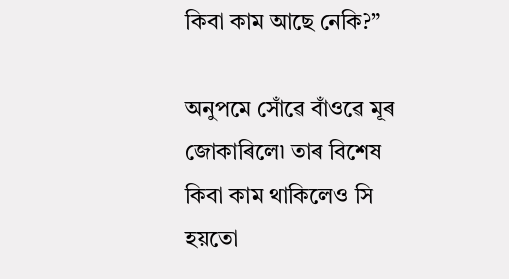কিবা কাম আছে নেকি?”

অনুপমে সোঁৱে বাঁওৱে মূৰ জোকাৰিলে৷ তাৰ বিশেষ কিবা কাম থাকিলেও সি হয়তো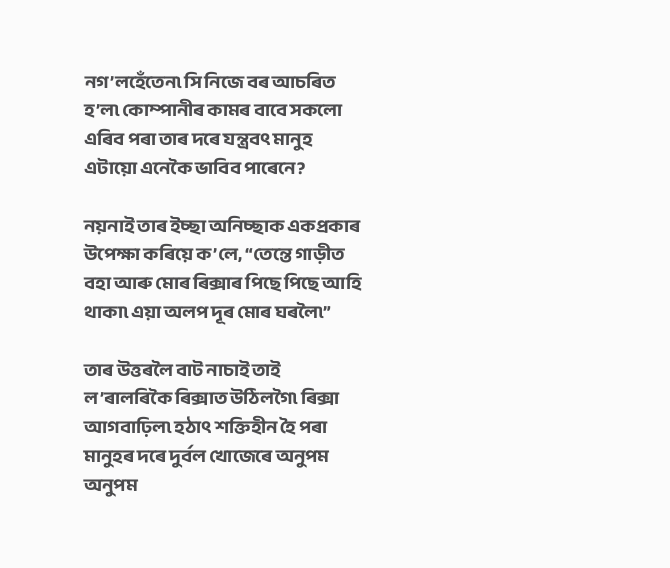নগ’লহেঁতেন৷ সি নিজে বৰ আচৰিত হ’ল৷ কোম্পানীৰ কামৰ বাবে সকলো এৰিব পৰা তাৰ দৰে যন্ত্ৰবৎ মানুহ এটায়ো এনেকৈ ভাবিব পাৰেনে?

নয়নাই তাৰ ইচ্ছা অনিচ্ছাক একপ্ৰকাৰ উপেক্ষা কৰিয়ে ক’লে, “তেন্তে গাড়ীত বহা আৰু মোৰ ৰিক্সাৰ পিছে পিছে আহি থাকা৷ এয়া অলপ দূৰ মোৰ ঘৰলৈ৷”

তাৰ উত্তৰলৈ বাট নাচাই তাই ল’ৰালৰিকৈ ৰিক্সাত উঠিলগৈ৷ ৰিক্সা আগবাঢ়িল৷ হঠাৎ শক্তিহীন হৈ পৰা মানুহৰ দৰে দুৰ্বল খোজেৰে অনুপম অনুপম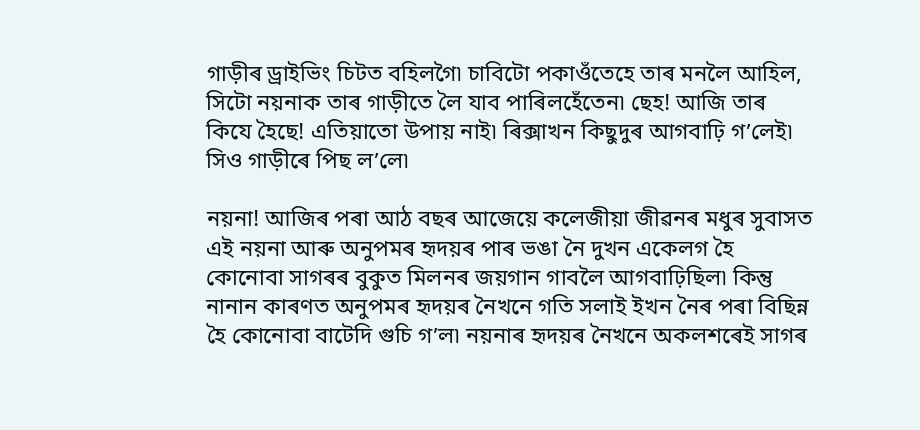গাড়ীৰ ড্ৰাইভিং চিটত বহিলগৈ৷ চাবিটো পকাওঁতেহে তাৰ মনলৈ আহিল, সিটো নয়নাক তাৰ গাড়ীতে লৈ যাব পাৰিলহেঁতেন৷ ছেহ! আজি তাৰ কিযে হৈছে! এতিয়াতো উপায় নাই৷ ৰিক্সাখন কিছুদুৰ আগবাঢ়ি গ’লেই৷ সিও গাড়ীৰে পিছ ল’লে৷

নয়না! আজিৰ পৰা আঠ বছৰ আজেয়ে কলেজীয়া জীৱনৰ মধুৰ সুবাসত এই নয়না আৰু অনুপমৰ হৃদয়ৰ পাৰ ভঙা নৈ দুখন একেলগ হৈ কোনোবা সাগৰৰ বুকুত মিলনৰ জয়গান গাবলৈ আগবাঢ়িছিল৷ কিন্তু নানান কাৰণত অনুপমৰ হৃদয়ৰ নৈখনে গতি সলাই ইখন নৈৰ পৰা বিছিন্ন হৈ কোনোবা বাটেদি গুচি গ’ল৷ নয়নাৰ হৃদয়ৰ নৈখনে অকলশৰেই সাগৰ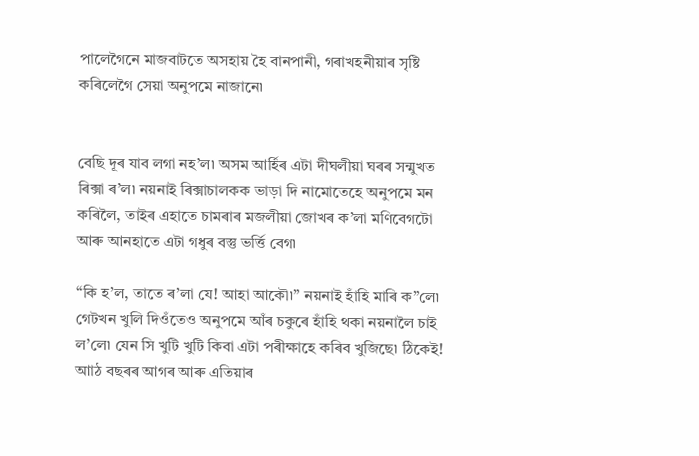পালেগৈনে মাজবাটতে অসহায় হৈ বানপানী, গৰাখহনীয়াৰ সৃষ্টি কৰিলেগৈ সেয়া অনুপমে নাজানে৷


বেছি দূৰ যাব লগা নহ’ল৷ অসম আৰ্হিৰ এটা দীঘলীয়া ঘৰৰ সন্মুখত ৰিক্সা ৰ’ল৷ নয়নাই ৰিক্সাচালকক ভাড়া দি নামোতেহে অনুপমে মন কৰিলৈ, তাইৰ এহাতে চামৰাৰ মজলীয়া জোখৰ ক’লা মণিবেগটো আৰু আনহাতে এটা গধুৰ বস্তু ভৰ্ত্তি বেগ৷

“কি হ’ল, তাতে ৰ’লা যে! আহা আকৌ৷” নয়নাই হাঁহি মাৰি ক”লে৷ গেটখন খুলি দিওঁতেও অনুপমে আঁৰ চকুৰে হাঁহি থকা নয়নালৈ চাই ল’লে৷ যেন সি খুটি খুটি কিবা এটা পৰীক্ষাহে কৰিব খুজিছে৷ ঠিকেই! আাঠ বছৰৰ আগৰ আৰু এতিয়াৰ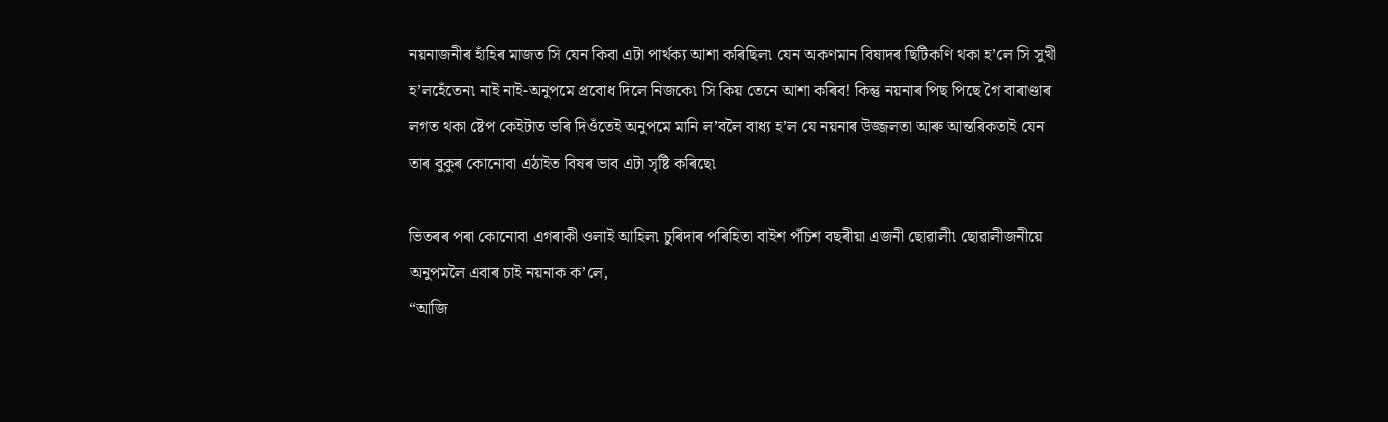নয়নাজনীৰ হাঁহিৰ মাজত সি যেন কিবা এটা পাৰ্থক্য আশা কৰিছিল৷ যেন অকণমান বিষাদৰ ছিটিকণি থকা হ’লে সি সুখী হ’লহেঁতেন৷ নাই নাই-অনুপমে প্ৰবোধ দিলে নিজকে৷ সি কিয় তেনে আশা কৰিব! কিন্তু নয়নাৰ পিছ পিছে গৈ বাৰাণ্ডাৰ লগত থকা ষ্টেপ কেইটাত ভৰি দিওঁতেই অনুপমে মানি ল’বলৈ বাধ্য হ’ল যে নয়নাৰ উজ্জলতা আৰু আন্তৰিকতাই যেন তাৰ বুকুৰ কোনোবা এঠাইত বিষৰ ভাব এটা সৃষ্টি কৰিছে৷

ভিতৰৰ পৰা কোনোবা এগৰাকী ওলাই আহিল৷ চুৰিদাৰ পৰিহিতা বাইশ পঁচিশ বছৰীয়া এজনী ছোৱালী৷ ছোৱালীজনীয়ে অনুপমলৈ এবাৰ চাই নয়নাক ক’লে,
“আজি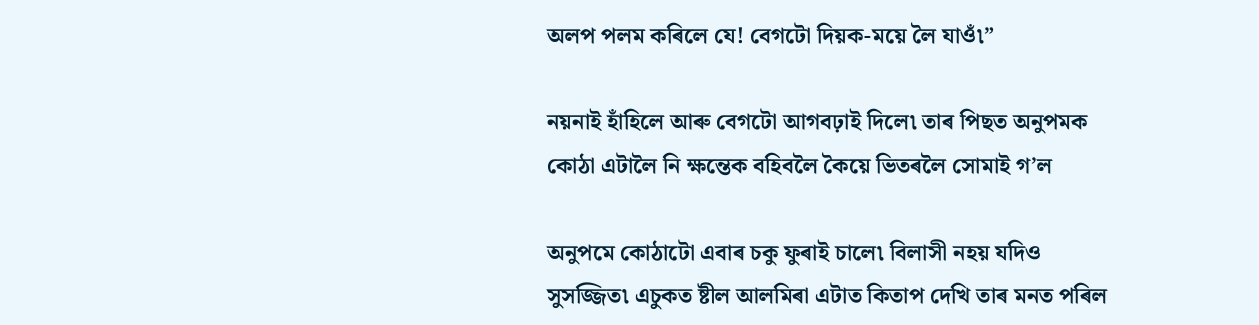অলপ পলম কৰিলে যে! বেগটো দিয়ক-ময়ে লৈ যাওঁ৷”

নয়নাই হাঁহিলে আৰু বেগটো আগবঢ়াই দিলে৷ তাৰ পিছত অনুপমক কোঠা এটালৈ নি ক্ষন্তেক বহিবলৈ কৈয়ে ভিতৰলৈ সোমাই গ’ল

অনুপমে কোঠাটো এবাৰ চকু ফুৰাই চালে৷ বিলাসী নহয় যদিও সুসজ্জিত৷ এচুকত ষ্টীল আলমিৰা এটাত কিতাপ দেখি তাৰ মনত পৰিল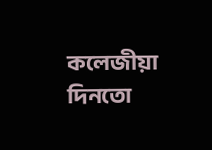কলেজীয়া দিনতো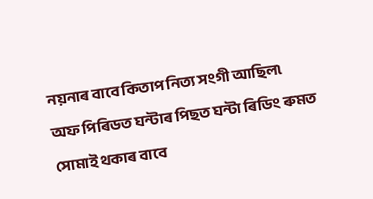নয়নাৰ বাবে কিতাপ নিত্য সংগী আছিল৷ অফ পিৰিডত ঘন্টাৰ পিছত ঘন্টা ৰিডিং ৰুমত সোমাই থকাৰ বাবে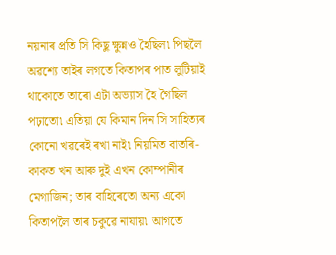নয়নাৰ প্ৰতি সি কিছু ক্ষুন্নও হৈছিল৷ পিছলৈ অৱশ্যে তাইৰ লগতে কিতাপৰ পাত লুটিয়াই থাকোতে তাৰো এটা অভ্যাস হৈ গৈছিল পঢ়াতো৷ এতিয়া যে কিমান দিন সি সাহিত্যৰ কোনো খৱৰেই ৰখা নাই৷ নিয়মিত বাতৰি-কাকত খন আৰু দুই এখন কোম্পানীৰ মেগাজিন; তাৰ বাহিৰেতো অন্য একো কিতাপলৈ তাৰ চকুৱে নাযায়৷ আগতে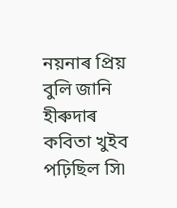নয়নাৰ প্ৰিয় বুলি জানি হীৰুদাৰ কবিতা খুইব পঢ়িছিল সি৷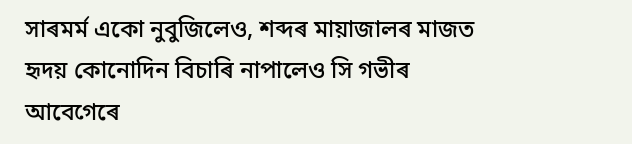সাৰমৰ্ম একো নুবুজিলেও, শব্দৰ মায়াজালৰ মাজত হৃদয় কোনোদিন বিচাৰি নাপালেও সি গভীৰ আবেগেৰে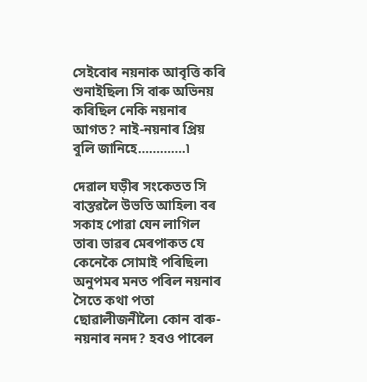সেইবোৰ নয়নাক আবৃত্তি কৰি শুনাইছিল৷ সি বাৰু অভিনয় কৰিছিল নেকি নয়নাৰ আগত? নাই-নয়নাৰ প্ৰিয় বুলি জানিহে………….৷

দেৱাল ঘড়ীৰ সংকেতত সি বাস্তৱলৈ উভতি আহিল৷ বৰ সকাহ পোৱা যেন লাগিল তাৰ৷ ভাৱৰ মেৰপাকত যে কেনেকৈ সোমাই পৰিছিল৷ অনুপমৰ মনত পৰিল নয়নাৰ সৈতে কথা পতা ছোৱালীজনীলৈ৷ কোন বাৰু-নয়নাৰ ননদ? হবও পাৰেল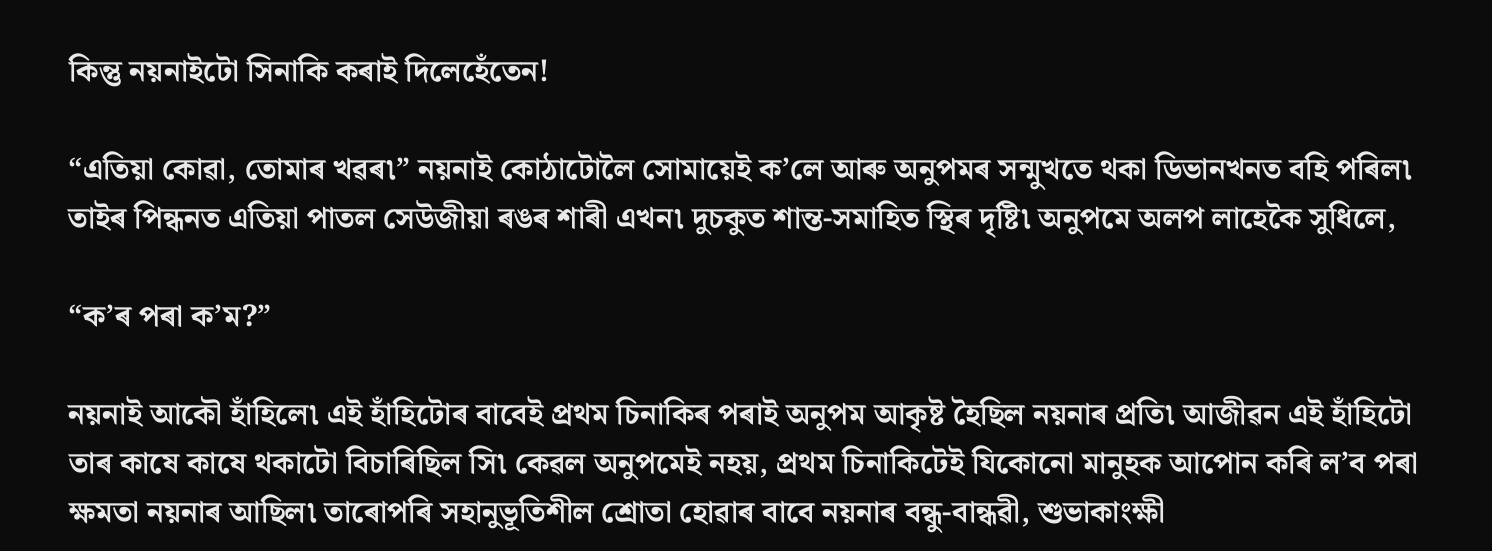কিন্তু নয়নাইটো সিনাকি কৰাই দিলেহেঁতেন!

“এতিয়া কোৱা, তোমাৰ খৱৰ৷” নয়নাই কোঠাটোলৈ সোমায়েই ক’লে আৰু অনুপমৰ সন্মুখতে থকা ডিভানখনত বহি পৰিল৷ তাইৰ পিন্ধনত এতিয়া পাতল সেউজীয়া ৰঙৰ শাৰী এখন৷ দুচকুত শান্ত-সমাহিত স্থিৰ দৃষ্টি৷ অনুপমে অলপ লাহেকৈ সুধিলে,

“ক’ৰ পৰা ক’ম?”

নয়নাই আকৌ হাঁহিলে৷ এই হাঁহিটোৰ বাবেই প্ৰথম চিনাকিৰ পৰাই অনুপম আকৃষ্ট হৈছিল নয়নাৰ প্ৰতি৷ আজীৱন এই হাঁহিটো তাৰ কাষে কাষে থকাটো বিচাৰিছিল সি৷ কেৱল অনুপমেই নহয়, প্ৰথম চিনাকিটেই যিকোনো মানুহক আপোন কৰি ল’ব পৰা ক্ষমতা নয়নাৰ আছিল৷ তাৰোপৰি সহানুভূতিশীল শ্ৰোতা হোৱাৰ বাবে নয়নাৰ বন্ধু-বান্ধৱী, শুভাকাংক্ষী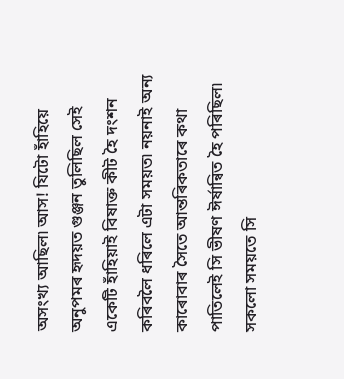অসংখ্য আছিল৷ আস! যিটো হাঁহিয়ে অনুপমৰ হৃদয়ত গুঞ্জন তুলিছিল সেই একেটি হাঁহিয়াই বিষাক্ত কীট হৈ দংশন কৰিবলৈ ধৰিলে এটা সময়ত৷ নয়নাই অন্য কাৰোবাৰ সৈতে আন্তৰিকতাৰে কথা পাতিলেই সি ভীষণ ঈৰ্ষান্বিত হৈ পৰিছিল৷ সকলো সময়তে সি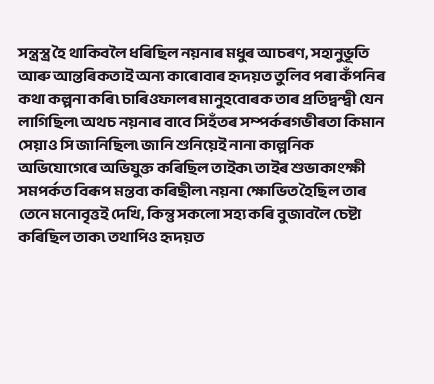সন্ত্ৰস্ত্ৰ হৈ থাকিবলৈ ধৰিছিল নয়নাৰ মধুৰ আচৰণ, সহানুভূতি আৰু আন্তৰিকতাই অন্য কাৰোবাৰ হৃদয়ত তুলিব পৰা কঁপনিৰ কথা কল্পনা কৰি৷ চাৰিওফালৰ মানুহবোৰক তাৰ প্ৰতিদ্বন্দ্বী যেন লাগিছিল৷ অথচ নয়নাৰ বাবে সিহঁতৰ সম্পৰ্কৰগভীৰতা কিমান সেয়াও সি জানিছিল৷ জানি শুনিয়েই নানা কাল্পনিক অভিযোগেৰে অভিযুক্ত কৰিছিল তাইক৷ তাইৰ শুভাকাংক্ষী সমপৰ্কত বিৰূপ মন্তব্য কৰিছীল৷ নয়না ক্ষোভিত হৈছিল তাৰ তেনে মনোবৃত্তই দেখি, কিন্তু সকলো সহ্য কৰি বুজাবলৈ চেষ্টা কৰিছিল তাক৷ তথাপিও হৃদয়ত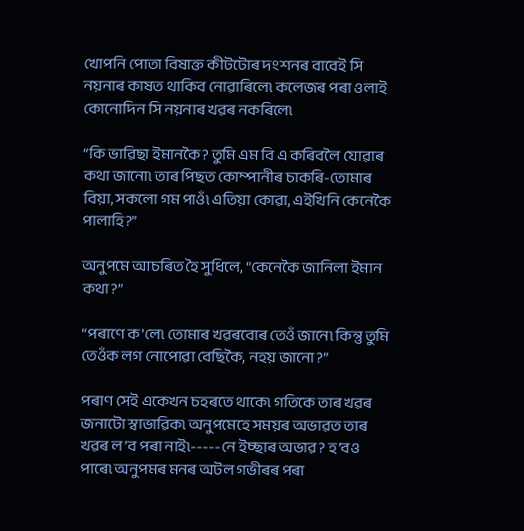খোপনি পোতা বিষাক্ত কীটটোৰ দংশনৰ বাবেই সি নয়নাৰ কাষত থাকিব নোৱাৰিলে৷ কলেজৰ পৰা ওলাই কোনোদিন সি নয়নাৰ খৱৰ নকৰিলে৷

“কি ভাৱিছা ইমানকৈ? তুমি এম বি এ কৰিবলৈ যোৱাৰ কথা জানো৷ তাৰ পিছত কোম্পানীৰ চাকৰি-তোমাৰ বিয়া, সকলো গম পাওঁ৷ এতিয়া কোৱা, এইখিনি কেনেকৈ পালাহি?”

অনুপমে আচৰিত হৈ সুধিলে, “কেনেকৈ জানিলা ইমান কথা?”

“পৰাণে ক’লে৷ তোমাৰ খৱৰবোৰ তেওঁ জানে৷ কিন্তু তুমি তেওঁক লগ নোপোৱা বেছিকৈ, নহয় জানো?”

পৰাণ সেই একেখন চহৰতে থাকে৷ গতিকে তাৰ খৱৰ জনাটো স্বাভাৱিক৷ অনুপমেহে সময়ৰ অভাৱত তাৰ খৱৰ ল’ব পৰা নাই৷-----নে ইচ্ছাৰ অভাৱ? হ’বও পাৰে৷ অনুপমৰ মনৰ অটল গভীৰৰ পৰা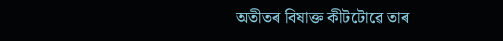অতীতৰ বিষাক্ত কীটটোৱে তাৰ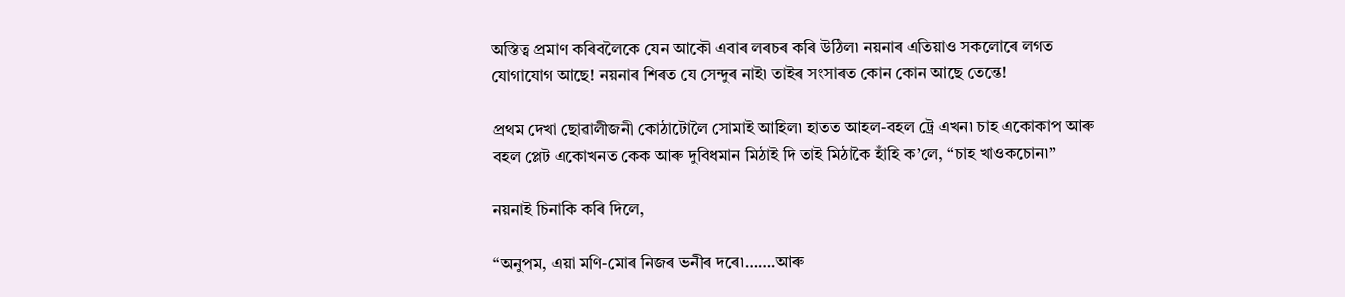অস্তিত্ব প্ৰমাণ কৰিবলৈকে যেন আকৌ এবাৰ লৰচৰ কৰি উঠিল৷ নয়নাৰ এতিয়াও সকলোৰে লগত যোগাযোগ আছে! নয়নাৰ শিৰত যে সেন্দুৰ নাই৷ তাইৰ সংসাৰত কোন কোন আছে তেন্তে!

প্ৰথম দেখা ছোৱালীজনী কোঠাটোলৈ সোমাই আহিল৷ হাতত আহল-বহল ট্ৰে এখন৷ চাহ একোকাপ আৰু বহল প্লেট একোখনত কেক আৰু দুবিধমান মিঠাই দি তাই মিঠাকৈ হাঁহি ক’লে, “চাহ খাওকচোন৷”

নয়নাই চিনাকি কৰি দিলে,

“অনুপম, এয়া মণি-মোৰ নিজৰ ভনীৰ দৰে৷…….আৰু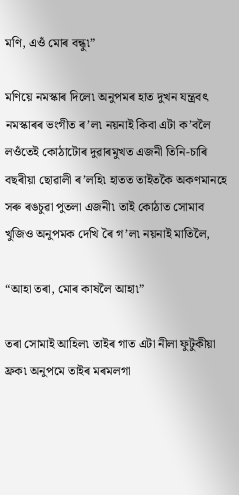মণি, এওঁ মোৰ বন্ধু৷”

মণিয়ে নমস্কাৰ দিলে৷ অনুপমৰ হাত দুখন যন্ত্ৰবৎ নমস্কাৰৰ ভংগীত ৰ’ল৷ নয়নাই কিবা এটা ক’বলৈ লওঁতেই কোঠাটোৰ দুৱাৰমুখত এজনী তিনি-চাৰি বছৰীয়া ছোৱালী ৰ’লহি৷ হাতত তাইতকৈ অকণমানহে সৰু ৰঙচুৱা পুতলা এজনী৷ তাই কোঠাত সোমাব খুজিও অনুপমক দেখি ৰৈ গ’ল৷ নয়নাই মাতিলৈ,

“আহা তৰা, মোৰ কাষলৈ আহা৷”

তৰা সোমাই আহিল৷ তাইৰ গাত এটা নীলা ফুটুকীয়া ফ্ৰক৷ অনুপমে তাইৰ মৰমলগা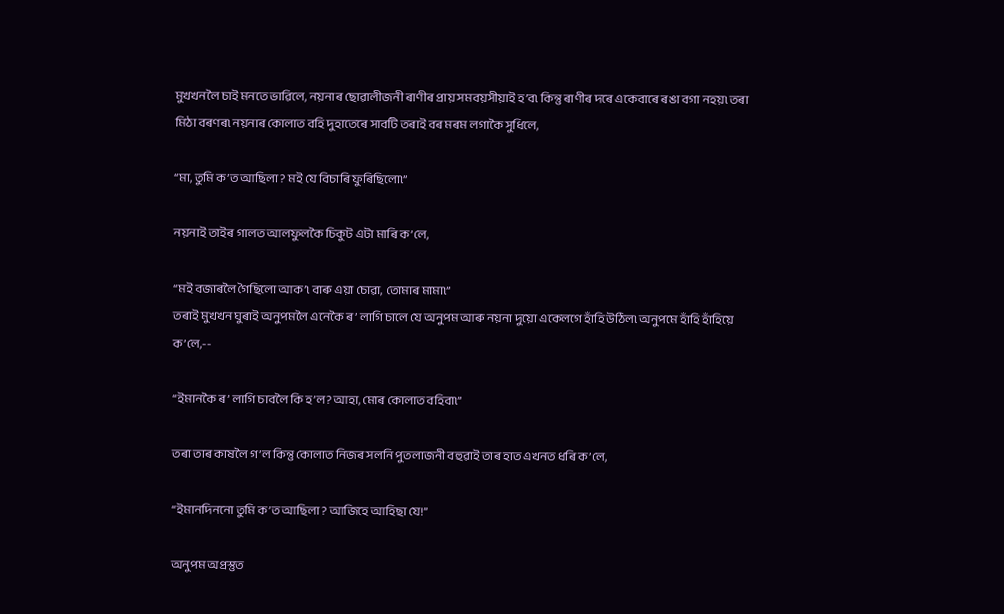মুখখনলৈ চাই মনতে ভাৱিলে, নয়নাৰ ছোৱালীজনী ৰাণীৰ প্ৰায় সমবয়সীয়াই হ’ব৷ কিন্তু ৰাণীৰ দৰে একেবাৰে ৰঙা বগা নহয়৷ তৰা মিঠা বৰণৰ৷ নয়নাৰ কোলাত বহি দুহাতেৰে সাবটি তৰাই বৰ মৰম লগাকৈ সুধিলে,

“মা, তুমি ক’ত আছিলা? মই যে বিচাৰি ফুৰিছিলো৷”

নয়নাই তাইৰ গালত আলফুলকৈ চিকুট এটা মাৰি ক’লে,

“মই বজাৰলৈ গৈছিলো আক’৷ বাৰু এয়া চোৱা, তোমাৰ মামা৷”
তৰাই মুখখন ঘুৰাই অনুপমলৈ এনেকৈ ৰ’ লাগি চালে যে অনুপম আৰু নয়না দুয়ো একেলগে হাঁহি উঠিল৷ অনুপমে হাঁহি হাঁহিয়ে ক’লে,--

“ইমানকৈ ৰ’ লাগি চাবলৈ কি হ’ল? আহা, মোৰ কোলাত বহিবা৷”

তৰা তাৰ কাষলৈ গ’ল কিন্তু কোলাত নিজৰ সলনি পুতলাজনী বহুৱাই তাৰ হাত এখনত ধৰি ক’লে,

“ইমানদিননো তুমি ক’ত আছিলা? আজিহে আহিছা যে!”

অনুপম অপ্ৰস্তুত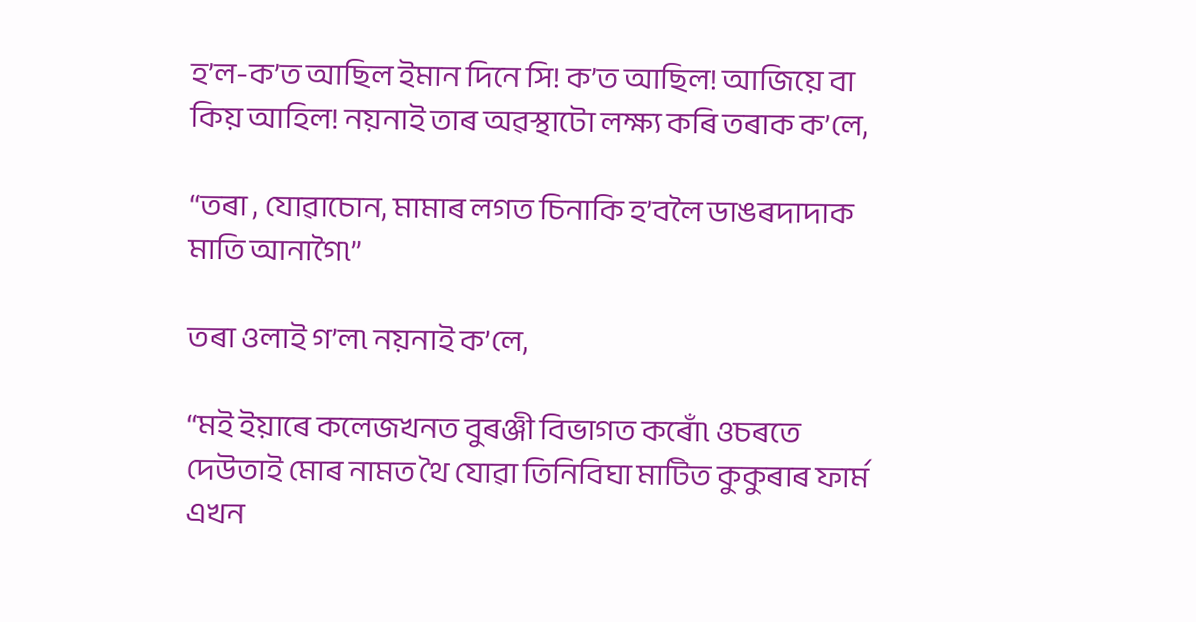হ’ল-ক’ত আছিল ইমান দিনে সি! ক’ত আছিল! আজিয়ে বা কিয় আহিল! নয়নাই তাৰ অৱস্থাটো লক্ষ্য কৰি তৰাক ক’লে,

“তৰা , যোৱাচোন, মামাৰ লগত চিনাকি হ’বলৈ ডাঙৰদাদাক মাতি আনাগৈ৷”

তৰা ওলাই গ’ল৷ নয়নাই ক’লে,

“মই ইয়াৰে কলেজখনত বুৰঞ্জী বিভাগত কৰোঁ৷ ওচৰতে দেউতাই মোৰ নামত থৈ যোৱা তিনিবিঘা মাটিত কুকুৰাৰ ফাৰ্ম এখন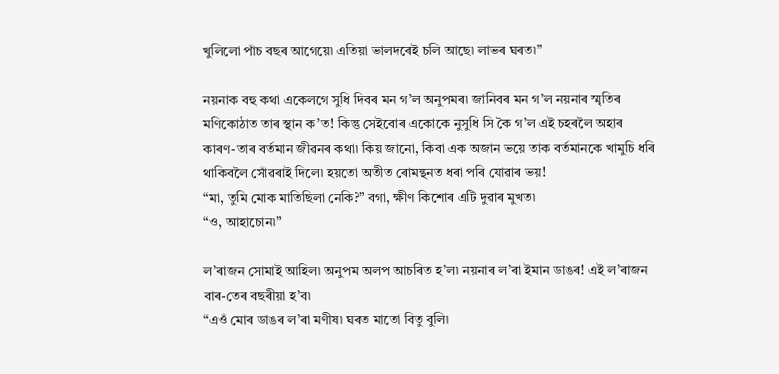খুলিলো পাঁচ বছৰ আগেয়ে৷ এতিয়া ভালদৰেই চলি আছে৷ লাভৰ ঘৰত৷”

নয়নাক বহু কথা একেলগে সুধি দিবৰ মন গ’ল অনুপমৰ৷ জানিবৰ মন গ’ল নয়নাৰ স্মৃতিৰ মণিকোঠাত তাৰ স্থান ক’ত! কিন্তু সেইবোৰ একোকে নুসুধি সি কৈ গ’ল এই চহৰলৈ অহাৰ কাৰণ-তাৰ বৰ্তমান জীৱনৰ কথা৷ কিয় জানো, কিবা এক অজান ভয়ে তাক বৰ্তমানকে খামুচি ধৰি থাকিবলৈ সোঁৱৰাই দিলে৷ হয়তো অতীত ৰোমন্থনত ধৰা পৰি যোৱাৰ ভয়!
“মা, তুমি মোক মাতিছিলা নেকি?” বগা, ক্ষীণ কিশোৰ এটি দুৱাৰ মুখত৷
“ও, আহাচোন৷”

ল’ৰাজন সোমাই আহিল৷ অনুপম অলপ আচৰিত হ’ল৷ নয়নাৰ ল’ৰা ইমান ডাঙৰ! এই ল’ৰাজন বাৰ-তেৰ বছৰীয়া হ’ব৷
“এওঁ মোৰ ডাঙৰ ল’ৰা মণীষ৷ ঘৰত মাতো বিতু বুলি৷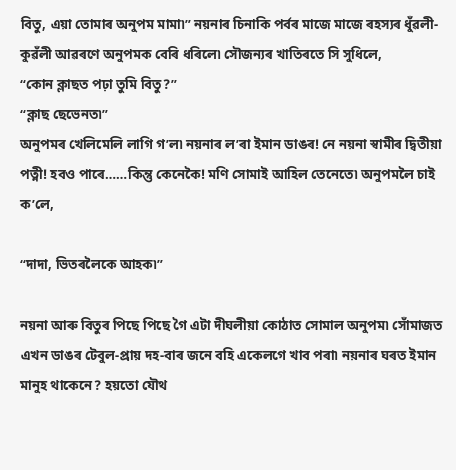বিতু, এয়া তোমাৰ অনুপম মামা৷” নয়নাৰ চিনাকি পৰ্বৰ মাজে মাজে ৰহস্যৰ ধুঁৱলী-কুৱঁলী আৱৰণে অনুপমক বেৰি ধৰিলে৷ সৌজন্যৰ খাতিৰতে সি সুধিলে,
“কোন ক্লাছত পঢ়া তুমি বিতু?”
“ক্লাছ ছেভেনত৷”
অনুপমৰ খেলিমেলি লাগি গ’ল৷ নয়নাৰ ল’ৰা ইমান ডাঙৰ! নে নয়না স্বামীৰ দ্বিতীয়া পত্নী! হবও পাৰে……কিন্তু কেনেকৈ! মণি সোমাই আহিল তেনেতে৷ অনুপমলৈ চাই ক’লে,

“দাদা, ভিতৰলৈকে আহক৷”

নয়না আৰু বিতুৰ পিছে পিছে গৈ এটা দীঘলীয়া কোঠাত সোমাল অনুপম৷ সোঁমাজত এখন ডাঙৰ টেবুল-প্ৰায় দহ-বাৰ জনে বহি একেলগে খাব পৰা৷ নয়নাৰ ঘৰত ইমান মানুহ থাকেনে? হয়তো যৌথ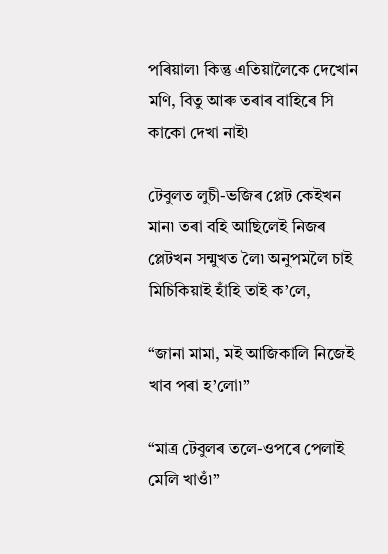পৰিয়াল৷ কিন্তু এতিয়ালৈকে দেখোন মণি, বিতু আৰু তৰাৰ বাহিৰে সি কাকো দেখা নাই৷

টেবুলত লুচী-ভজিৰ প্লেট কেইখন মান৷ তৰা বহি আছিলেই নিজৰ প্লেটখন সন্মুখত লৈ৷ অনুপমলৈ চাই মিচিকিয়াই হাঁহি তাই ক’লে,

“জানা মামা, মই আজিকালি নিজেই খাব পৰা হ’লো৷”

“মাত্ৰ টেবুলৰ তলে-ওপৰে পেলাই মেলি খাওঁ৷”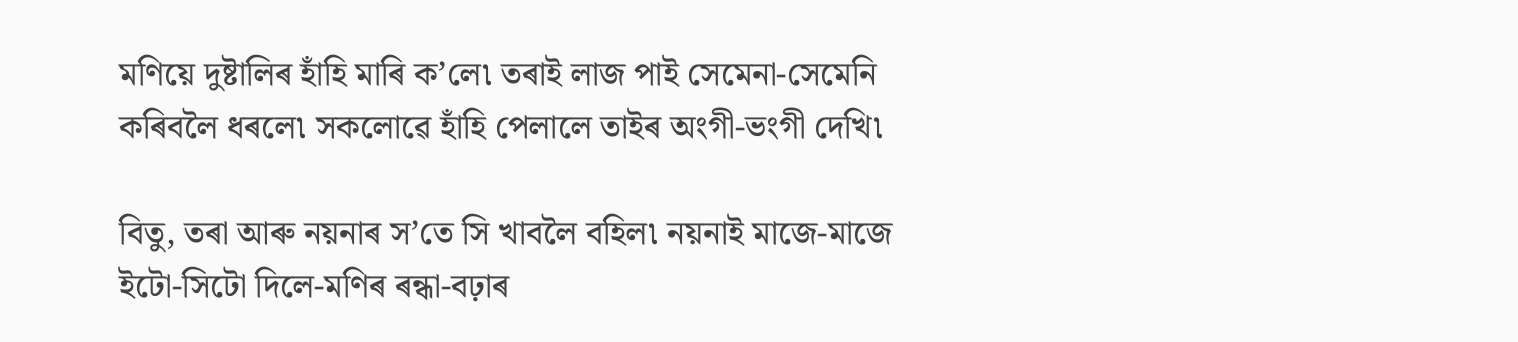মণিয়ে দুষ্টালিৰ হাঁহি মাৰি ক’লে৷ তৰাই লাজ পাই সেমেনা-সেমেনি কৰিবলৈ ধৰলে৷ সকলোৱে হাঁহি পেলালে তাইৰ অংগী-ভংগী দেখি৷

বিতু, তৰা আৰু নয়নাৰ স’তে সি খাবলৈ বহিল৷ নয়নাই মাজে-মাজে ইটো-সিটো দিলে-মণিৰ ৰন্ধা-বঢ়াৰ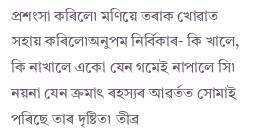প্ৰশংসা কৰিলে৷ মণিয়ে তৰাক খোৱাত সহায় কৰিলে৷অনুপম নিৰ্বিকাৰ- কি খালে, কি নাখালে একো যেন গমেই নাপালে সি৷ নয়না যেন ক্ৰমাৎ ৰহস্যৰ আৱৰ্তত সোমাই পৰিছে তাৰ দৃষ্টিত৷ তীব্ৰ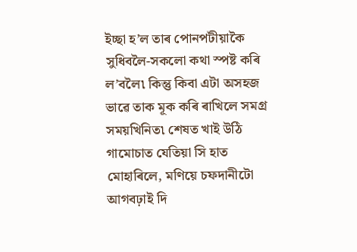ইচ্ছা হ’ল তাৰ পোনপটীয়াকৈ সুধিবলৈ-সকলো কথা স্পষ্ট কৰি ল’বলৈ৷ কিন্তু কিবা এটা অসহজ ভাৱে তাক মূক কৰি ৰাখিলে সমগ্ৰ সময়খিনিত৷ শেষত খাই উঠি গামোচাত যেতিয়া সি হাত মোহাৰিলে, মণিয়ে চফদানীটো আগবঢ়াই দি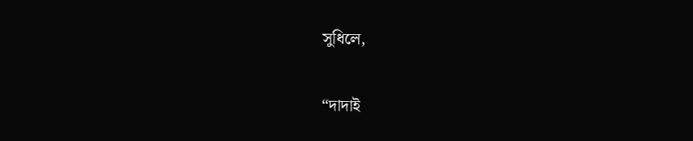সুধিলে,

“দাদাই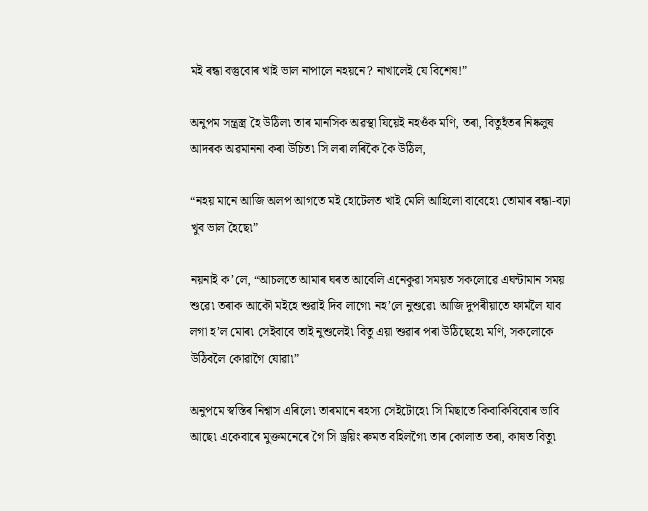মই ৰন্ধা বস্তুবোৰ খাই ভাল নাপালে নহয়নে? নাখালেই যে বিশেষ!”

অনুপম সন্ত্ৰস্ত্ৰ হৈ উঠিল৷ তাৰ মানসিক অৱস্থা যিয়েই নহওঁক মণি, তৰা, বিতুহঁতৰ নিষ্কলুষ আদৰক অৱমাননা কৰা উচিত৷ সি লৰা লৰিকৈ কৈ উঠিল,

“নহয় মানে আজি অলপ আগতে মই হোটেলত খাই মেলি আহিলো বাবেহে৷ তোমাৰ ৰন্ধা-বঢ়া খুব ভাল হৈছে৷”

নয়নাই ক’লে, “আচলতে আমাৰ ঘৰত আবেলি এনেকুৱা সময়ত সকলোৱে এঘন্টামান সময় শুৱে৷ তৰাক আকৌ মইহে শুৱাই দিব লাগে৷ নহ’লে নুশুৱে৷ আজি দুপৰীয়াতে ফাৰ্মলৈ যাব লগা হ’ল মোৰ৷ সেইবাবে তাই নুশুলেই৷ বিতু এয়া শুৱাৰ পৰা উঠিছেহে৷ মণি, সকলোকে উঠিবলৈ কোৱাগৈ যোৱা৷”

অনুপমে স্বস্তিৰ নিশ্বাস এৰিলে৷ তাৰমানে ৰহস্য সেইটোহে৷ সি মিছাতে কিবাকিবিবোৰ ভাবি আছে৷ একেবাৰে মুক্তমনেৰে গৈ সি ড্ৰয়িং ৰুমত বহিলগৈ৷ তাৰ কোলাত তৰা, কাষত বিতু৷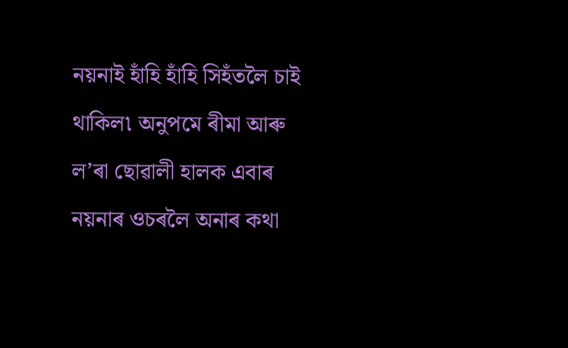নয়নাই হাঁহি হাঁহি সিহঁতলৈ চাই থাকিল৷ অনুপমে ৰীমা আৰু ল’ৰা ছোৱালী হালক এবাৰ নয়নাৰ ওচৰলৈ অনাৰ কথা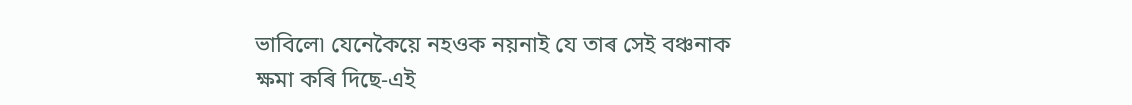ভাবিলে৷ যেনেকৈয়ে নহওক নয়নাই যে তাৰ সেই বঞ্চনাক ক্ষমা কৰি দিছে-এই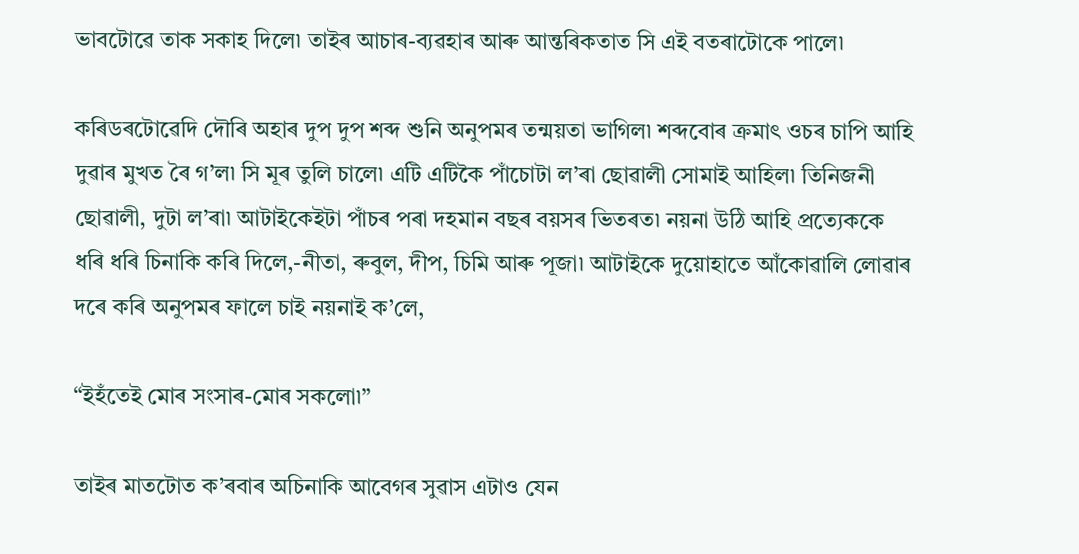ভাবটোৱে তাক সকাহ দিলে৷ তাইৰ আচাৰ-ব্যৱহাৰ আৰু আন্তৰিকতাত সি এই বতৰাটোকে পালে৷

কৰিডৰটোৱেদি দৌৰি অহাৰ দুপ দুপ শব্দ শুনি অনুপমৰ তন্ময়তা ভাগিল৷ শব্দবোৰ ক্ৰমাৎ ওচৰ চাপি আহি দুৱাৰ মুখত ৰৈ গ’ল৷ সি মূৰ তুলি চালে৷ এটি এটিকৈ পাঁচোটা ল’ৰা ছোৱালী সোমাই আহিল৷ তিনিজনী ছোৱালী, দুটা ল’ৰা৷ আটাইকেইটা পাঁচৰ পৰা দহমান বছৰ বয়সৰ ভিতৰত৷ নয়না উঠি আহি প্ৰত্যেককে ধৰি ধৰি চিনাকি কৰি দিলে,-নীতা, ৰুবুল, দীপ, চিমি আৰু পূজা৷ আটাইকে দুয়োহাতে আঁকোৱালি লোৱাৰ দৰে কৰি অনুপমৰ ফালে চাই নয়নাই ক’লে,

“ইহঁতেই মোৰ সংসাৰ-মোৰ সকলো৷”

তাইৰ মাতটোত ক’ৰবাৰ অচিনাকি আবেগৰ সুৱাস এটাও যেন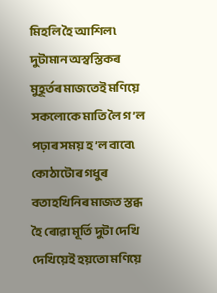মিহলি হৈ আশিল৷ দুটামান অস্বস্তিকৰ মুহূৰ্তৰ মাজতেই মণিয়ে সকলোকে মাতি লৈ গ’ল পঢ়াৰ সময় হ’ল বাবে৷ কোঠাটোৰ গধুৰ বতাহখিনিৰ মাজত স্তব্ধ হৈ ৰোৱা মূৰ্তি দুটা দেখি দেখিয়েই হয়তো মণিয়ে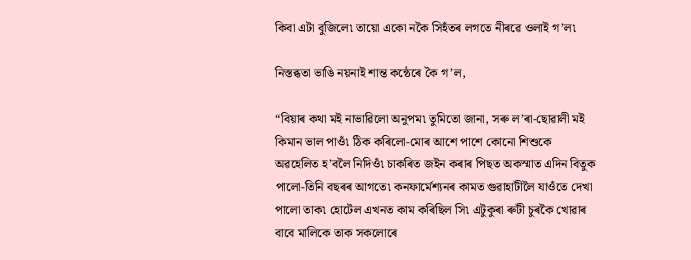কিবা এটা বুজিলে৷ তায়ো একো নকৈ সিহঁতৰ লগতে নীৰৱে ওলাই গ’ল৷

নিস্তব্ধতা ভাঙি নয়নাই শান্ত কন্ঠেৰে কৈ গ’ল,

“বিয়াৰ কথা মই নাভাৱিলো অনুপম৷ তুমিতো জানা, সৰু ল’ৰা-ছোৱালী মই কিমান ভাল পাওঁ৷ ঠিক কৰিলো-মোৰ আশে পাশে কোনো শিশুকে অৱহেলিত হ’বলৈ নিদিওঁ৷ চাকৰিত জইন কৰাৰ পিছত অকস্মাত এদিন বিতুক পালো-তিনি বছৰৰ আগতে৷ কনফাৰ্মেশ্যনৰ কামত গুৱাহাটীলৈ যাওঁতে দেখা পালো তাক৷ হোটেল এখনত কাম কৰিছিল সি৷ এটুকুৰা ৰুটী চুৰকৈ খোৱাৰ বাবে মালিকে তাক সকলোৰে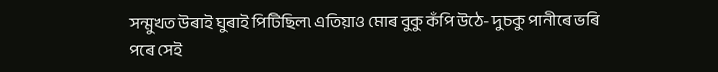সন্মুখত উৰাই ঘুৰাই পিটিছিল৷ এতিয়াও মোৰ বুকু কঁপি উঠে- দুচকু পানীৰে ভৰি পৰে সেই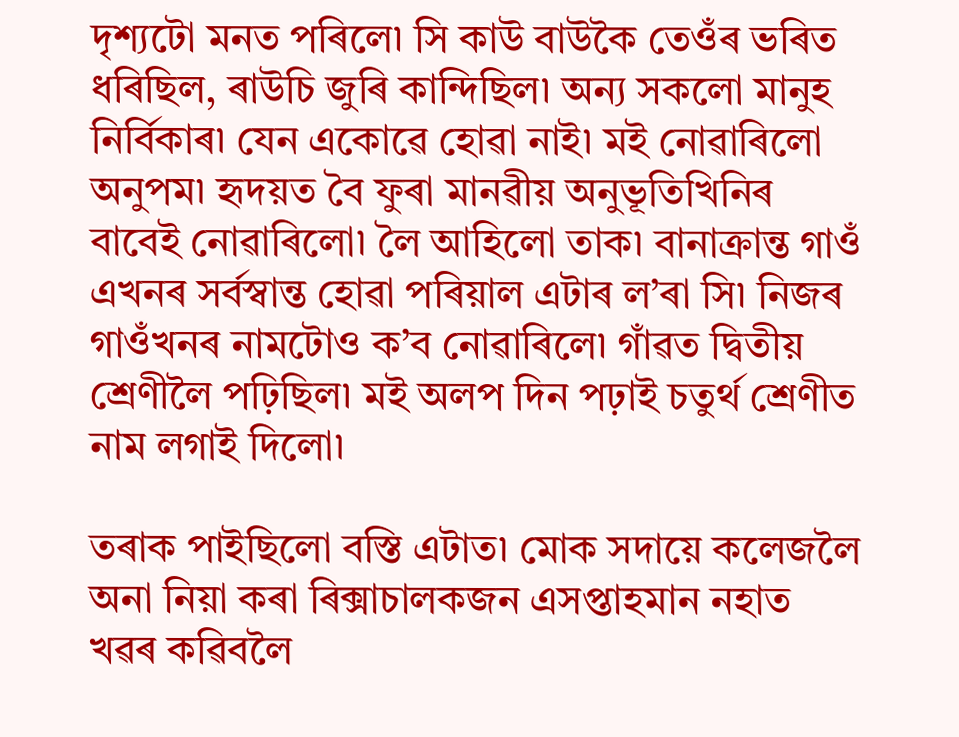দৃশ্যটো মনত পৰিলে৷ সি কাউ বাউকৈ তেওঁৰ ভৰিত ধৰিছিল, ৰাউচি জুৰি কান্দিছিল৷ অন্য সকলো মানুহ নিৰ্বিকাৰ৷ যেন একোৱে হোৱা নাই৷ মই নোৱাৰিলো অনুপম৷ হৃদয়ত বৈ ফুৰা মানৱীয় অনুভূতিখিনিৰ বাবেই নোৱাৰিলো৷ লৈ আহিলো তাক৷ বানাক্ৰান্ত গাওঁ এখনৰ সৰ্বস্বান্ত হোৱা পৰিয়াল এটাৰ ল’ৰা সি৷ নিজৰ গাওঁখনৰ নামটোও ক’ব নোৱাৰিলে৷ গাঁৱত দ্বিতীয় শ্ৰেণীলৈ পঢ়িছিল৷ মই অলপ দিন পঢ়াই চতুৰ্থ শ্ৰেণীত নাম লগাই দিলো৷

তৰাক পাইছিলো বস্তি এটাত৷ মোক সদায়ে কলেজলৈ অনা নিয়া কৰা ৰিক্সাচালকজন এসপ্তাহমান নহাত খৱৰ কৱিবলৈ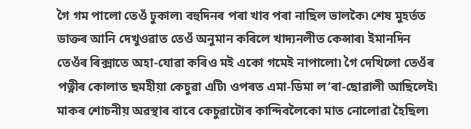গৈ গম পালো তেওঁ ঢুকাল৷ বহুদিনৰ পৰা খাব পৰা নাছিল ভালকৈ৷ শেষ মুহৰ্তত ডাক্তৰ আনি দেখুওৱাত তেওঁ অনুমান কৰিলে খাদ্যনলীত কেন্সাৰ৷ ইমানদিন তেওঁৰ ৰিক্সাতে অহা-যোৱা কৰিও মই একো গমেই নাপালো৷ গৈ দেখিলো তেওঁৰ পত্নীৰ কোলাত ছমহীয়া কেচুৱা এটি৷ ওপৰত এমা-ডিমা ল’ৰা-ছোৱালী আছিলেই৷ মাকৰ শোচনীয় অৱস্থাৰ বাবে কেচুৱাটোৰ কান্দিবলৈকো মাত নোলোৱা হৈছিল৷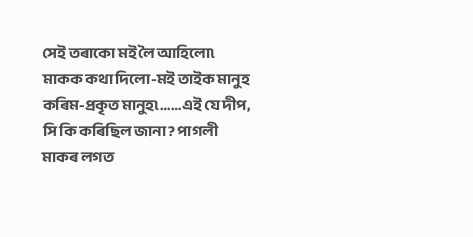সেই তৰাকো মই লৈ আহিলো৷ মাকক কথা দিলো-মই তাইক মানুহ কৰিম-প্ৰকৃত মানুহ৷……এই যে দীপ, সি কি কৰিছিল জানা? পাগলী মাকৰ লগত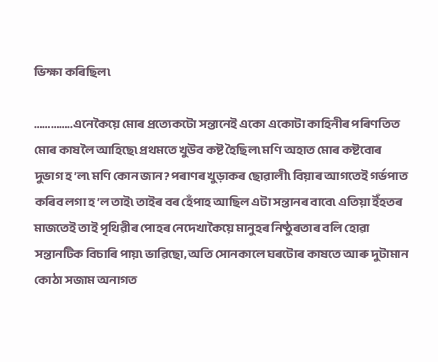ভিক্ষা কৰিছিল৷

…………..এনেকৈয়ে মোৰ প্ৰত্যেকটো সন্তানেই একো একোটা কাহিনীৰ পৰিণতিত মোৰ কাষলৈ আহিছে৷ প্ৰথমতে খুউব কষ্ট হৈছিল৷ মণি অহাত মোৰ কষ্টবোৰ দুভাগ হ’ল৷ মণি কোন জান? পৰাণৰ খুড়াকৰ ছোৱালী৷ বিয়াৰ আগতেই গৰ্ভপাত কৰিব লগা হ’ল তাই৷ তাইৰ বৰ হেঁপাহ আছিল এটা সন্তানৰ বাবে৷ এতিয়া ইঁহতৰ মাজতেই তাই পৃথিৱীৰ পোহৰ নেদেখাকৈয়ে মানুহৰ নিষ্ঠুৰতাৰ বলি হোৱা সন্তানটিক বিচাৰি পায়৷ ভাৱিছো, অতি সোনকালে ঘৰটোৰ কাষতে আৰু দুটামান কোঠা সজাম অনাগত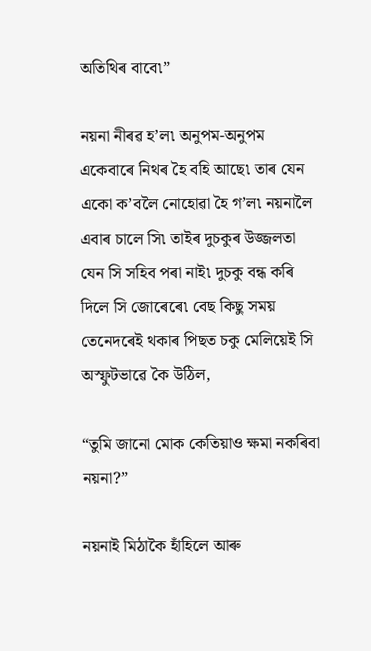অতিথিৰ বাবে৷”

নয়না নীৰৱ হ’ল৷ অনুপম-অনুপম একেবাৰে নিথৰ হৈ বহি আছে৷ তাৰ যেন একো ক’বলৈ নোহোৱা হৈ গ’ল৷ নয়নালৈ এবাৰ চালে সি৷ তাইৰ দুচকুৰ উজ্জলতা যেন সি সহিব পৰা নাই৷ দুচকু বন্ধ কৰি দিলে সি জোৰেৰে৷ বেছ কিছু সময় তেনেদৰেই থকাৰ পিছত চকু মেলিয়েই সি অস্ফুটভাৱে কৈ উঠিল,

“তুমি জানো মোক কেতিয়াও ক্ষমা নকৰিবা নয়না?”

নয়নাই মিঠাকৈ হাঁহিলে আৰু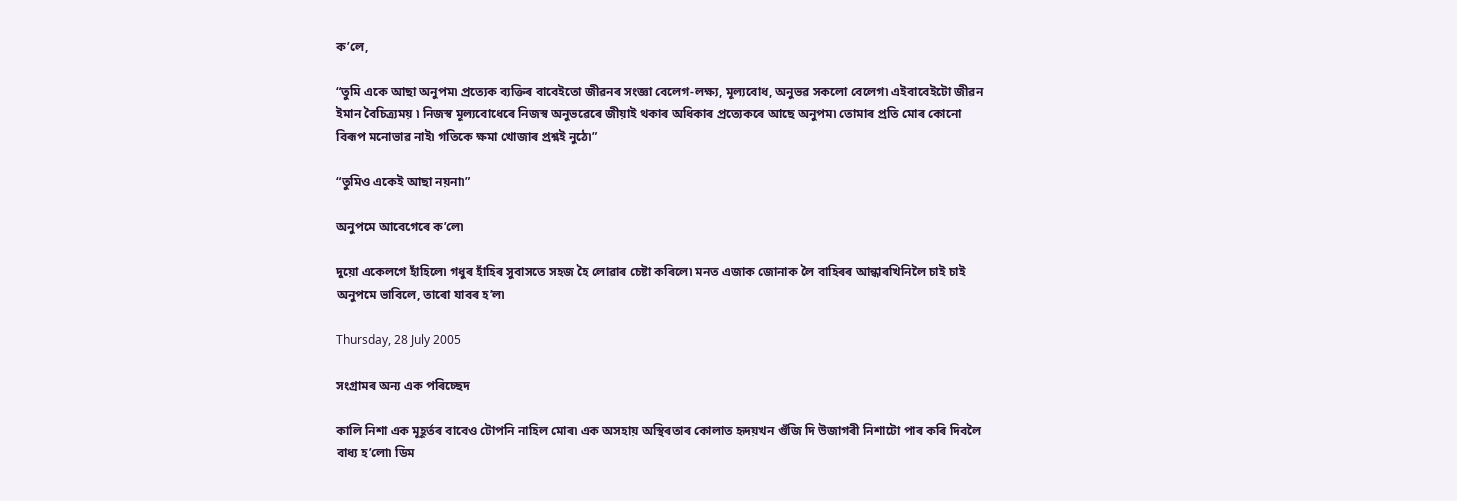ক’লে,

“তুমি একে আছা অনুপম৷ প্ৰত্যেক ব্যক্তিৰ বাবেইতো জীৱনৰ সংজ্ঞা বেলেগ-লক্ষ্য, মূল্যবোধ, অনুভৱ সকলো বেলেগ৷ এইবাবেইটো জীৱন ইমান বৈচিত্ৰ্যময় ৷ নিজস্ব মূল্যবোধেৰে নিজস্ব অনুভৱেৰে জীয়াই থকাৰ অধিকাৰ প্ৰত্যেকৰে আছে অনুপম৷ তোমাৰ প্ৰতি মোৰ কোনো বিৰূপ মনোভাৱ নাই৷ গতিকে ক্ষমা খোজাৰ প্ৰশ্নই নুঠে৷”

“তুমিও একেই আছা নয়না৷”

অনুপমে আবেগেৰে ক’লে৷

দুয়ো একেলগে হাঁহিলে৷ গধুৰ হাঁহিৰ সুবাসতে সহজ হৈ লোৱাৰ চেষ্টা কৰিলে৷ মনত এজাক জোনাক লৈ বাহিৰৰ আন্ধাৰখিনিলৈ চাই চাই অনুপমে ভাবিলে, তাৰো যাবৰ হ’ল৷

Thursday, 28 July 2005

সংগ্ৰামৰ অন্য এক পৰিচ্ছেদ

কালি নিশা এক মূহূৰ্তৰ বাবেও টোপনি নাহিল মোৰ৷ এক অসহায় অস্থিৰতাৰ কোলাত হৃদয়খন গুঁজি দি উজাগৰী নিশাটো পাৰ কৰি দিবলৈ বাধ্য হ’লো৷ ডিম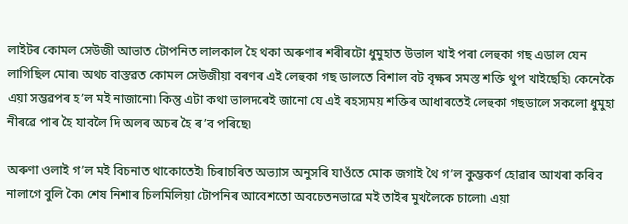লাইটৰ কোমল সেউজী আভাত টোপনিত লালকাল হৈ থকা অৰুণাৰ শৰীৰটো ধুমুহাত উভাল খাই পৰা লেহুকা গছ এডাল যেন লাগিছিল মোৰ৷ অথচ বাস্তৱত কোমল সেউজীয়া বৰণৰ এই লেহুকা গছ ডালতে বিশাল বট বৃক্ষৰ সমস্ত শক্তি থুপ খাইছেহি৷ কেনেকৈ এয়া সম্ভৱপৰ হ’ল মই নাজানো৷ কিন্তু এটা কথা ভালদৰেই জানো যে এই ৰহস্যময় শক্তিৰ আধাৰতেই লেহুকা গছডালে সকলো ধুমুহা নীৰৱে পাৰ হৈ যাবলৈ দি অলৰ অচৰ হৈ ৰ’ব পৰিছে৷

অৰুণা ওলাই গ’ল মই বিচনাত থাকোতেই৷ চিৰাচৰিত অভ্যাস অনুসৰি যাওঁতে মোক জগাই থৈ গ’ল কুম্ভকৰ্ণ হোৱাৰ আখৰা কৰিব নালাগে বুলি কৈ৷ শেষ নিশাৰ চিলমিলিয়া টোপনিৰ আবেশতো অবচেতনভাৱে মই তাইৰ মুখলৈকে চালো৷ এয়া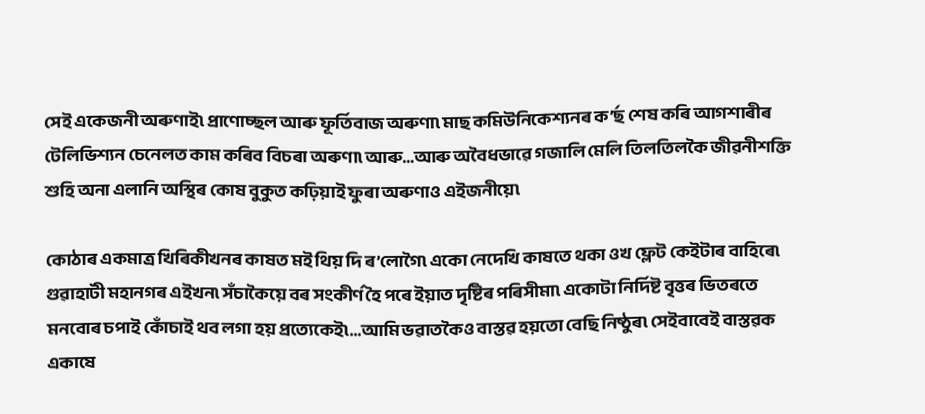সেই একেজনী অৰুণাই৷ প্ৰাণোচ্ছল আৰু ফূৰ্তিবাজ অৰুণা৷ মাছ কমিউনিকেশ্যনৰ ক’ৰ্ছ শেষ কৰি আগশাৰীৰ টেলিভিশ্যন চেনেলত কাম কৰিব বিচৰা অৰুণা৷ আৰু…আৰু অবৈধভাৱে গজালি মেলি তিলতিলকৈ জীৱনীশক্তি শুহি অনা এলানি অস্থিৰ কোষ বুকুত কঢ়িয়াই ফুৰা অৰুণাও এইজনীয়ে৷

কোঠাৰ একমাত্ৰ খিৰিকীখনৰ কাষত মই থিয় দি ৰ’লোগৈ৷ একো নেদেখি কাষতে থকা ওখ ফ্লেট কেইটাৰ বাহিৰে৷ গুৱাহাটী মহানগৰ এইখন৷ সঁচাকৈয়ে বৰ সংকীৰ্ণ হৈ পৰে ইয়াত দৃষ্টিৰ পৰিসীমা৷ একোটা নিৰ্দিষ্ট বৃত্তৰ ভিতৰতে মনবোৰ চপাই কোঁচাই থব লগা হয় প্ৰত্যেকেই৷…আমি ভৱাতকৈও বাস্তৱ হয়তো বেছি নিষ্ঠুৰ৷ সেইবাবেই বাস্তৱক একাষে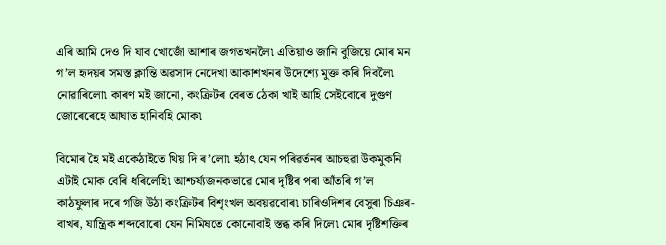এৰি আমি দেও দি যাব খোজোঁ আশাৰ জগতখনলৈ৷ এতিয়াও জানি বুজিয়ে মোৰ মন গ’ল হৃদয়ৰ সমস্ত ক্লান্তি অৱসাদ নেদেখা আকাশখনৰ উদেশ্যে মুক্ত কৰি দিবলৈ৷ নোৱাৰিলো৷ কাৰণ মই জানো, কংক্ৰিটৰ বেৰত ঠেকা খাই আহি সেইবোৰে দুগুণ জোৰেৰেহে আঘাত হানিবহি মোক৷

বিমোৰ হৈ মই একেঠাইতে থিয় দি ৰ’লো৷ হঠাৎ যেন পৰিৱৰ্তনৰ আচহুৱা উকমুকনি এটাই মোক বেৰি ধৰিলেহি৷ আশ্চৰ্য্যজনকভাৱে মোৰ দৃষ্টিৰ পৰা আঁতৰি গ’ল কাঠফুলাৰ দৰে গজি উঠা কংক্ৰিটৰ বিশৃংখল অবয়ৱবোৰ৷ চাৰিওদিশৰ বেসুৰা চিঞৰ-বাখৰ, যান্ত্ৰিক শব্দবোৰো যেন নিমিষতে কোনোবাই স্তব্ধ কৰি দিলে৷ মোৰ দৃষ্টিশক্তিৰ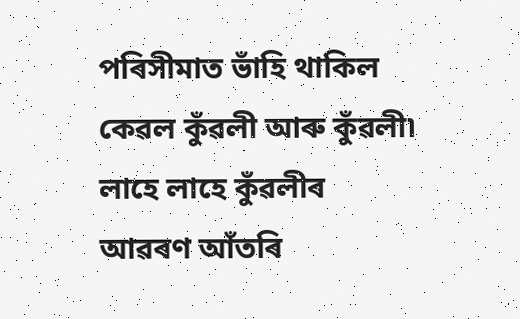পৰিসীমাত ভাঁহি থাকিল কেৱল কুঁৱলী আৰু কুঁৱলী৷ লাহে লাহে কুঁৱলীৰ আৱৰণ আঁতৰি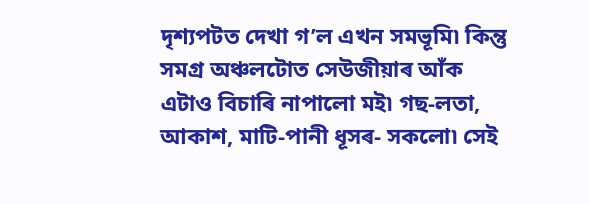দৃশ্যপটত দেখা গ’ল এখন সমভূমি৷ কিন্তু সমগ্ৰ অঞ্চলটোত সেউজীয়াৰ আঁক এটাও বিচাৰি নাপালো মই৷ গছ-লতা, আকাশ, মাটি-পানী ধূসৰ- সকলো৷ সেই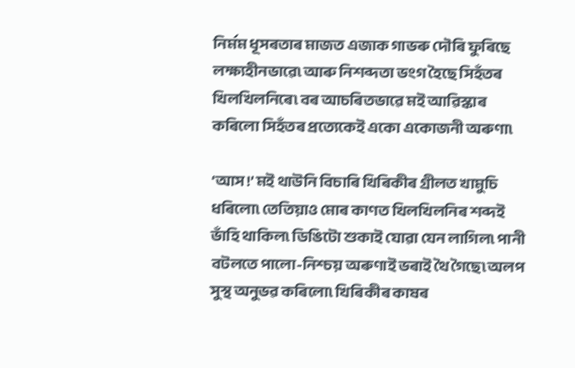নিৰ্মম ধূসৰতাৰ মাজত এজাক গাভৰু দৌৰি ফুৰিছে লক্ষ্যহীনভাৱে৷ আৰু নিশব্দতা ভংগ হৈছে সিহঁতৰ খিলখিলনিৰে৷ বৰ আচৰিতভাৱে মই আৱিস্কাৰ কৰিলো সিহঁতৰ প্ৰত্যেকেই একো একোজনী অৰুণা৷

‘আস!’ মই থাউনি বিচাৰি খিৰিকীৰ গ্ৰীলত খামুচি ধৰিলো৷ তেতিয়াও মোৰ কাণত খিলখিলনিৰ শব্দই ভাঁহি থাকিল৷ ডিঙিটো শুকাই যোৱা যেন লাগিল৷ পানী বটলতে পালো-নিশ্চয় অৰুণাই ভৰাই থৈ গৈছে৷ অলপ সুস্থ অনুভৱ কৰিলো৷ খিৰিকীৰ কাষৰ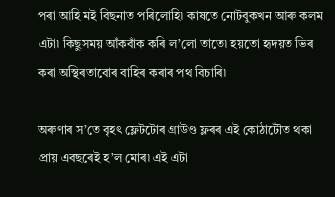পৰা আহি মই বিছনাত পৰিলোহি৷ কাষতে নোটবুকখন আৰু কলম এটা৷ কিছুসময় আঁকবাঁক কৰি ল’লো তাতে৷ হয়তো হৃদয়ত ভিৰ কৰা অস্থিৰতাবোৰ বাহিৰ কৰাৰ পথ বিচাৰি৷

অৰুণাৰ স’তে বৃহৎ ফ্লেটটোৰ গ্ৰাউণ্ড ফ্লৰৰ এই কোঠাটৌত থকা প্ৰায় এবছৰেই হ’ল মোৰ৷ এই এটা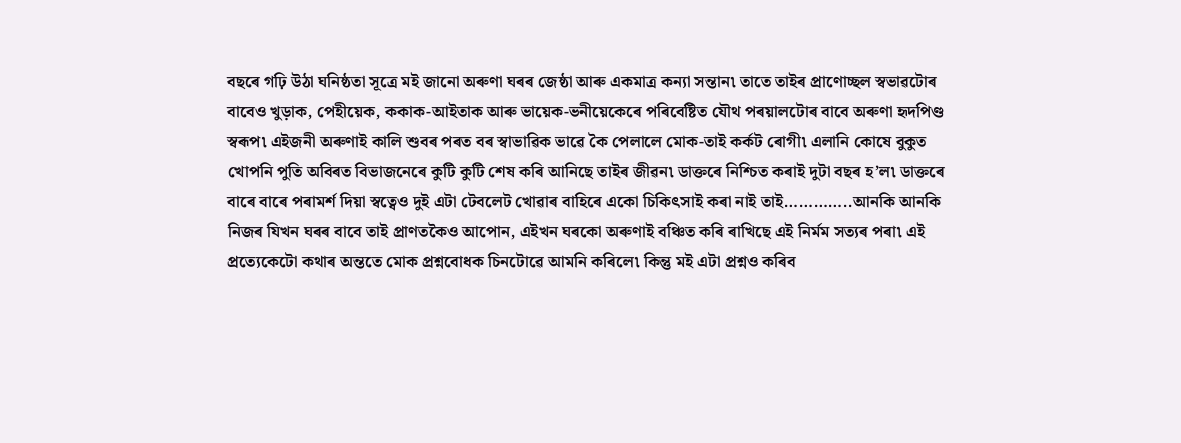বছৰে গঢ়ি উঠা ঘনিষ্ঠতা সূত্ৰে মই জানো অৰুণা ঘৰৰ জেষ্ঠা আৰু একমাত্ৰ কন্যা সন্তান৷ তাতে তাইৰ প্ৰাণোচ্ছল স্বভাৱটোৰ বাবেও খুড়াক, পেহীয়েক, ককাক-আইতাক আৰু ভায়েক-ভনীয়েকেৰে পৰিবেষ্টিত যৌথ পৰয়ালটোৰ বাবে অৰুণা হৃদপিণ্ড স্বৰূপ৷ এইজনী অৰুণাই কালি শুবৰ পৰত বৰ স্বাভাৱিক ভাৱে কৈ পেলালে মোক-তাই কৰ্কট ৰোগী৷ এলানি কোষে বুকুত খোপনি পুতি অবিৰত বিভাজনেৰে কুটি কুটি শেষ কৰি আনিছে তাইৰ জীৱন৷ ডাক্তৰে নিশ্চিত কৰাই দুটা বছৰ হ’ল৷ ডাক্তৰে বাৰে বাৰে পৰামৰ্শ দিয়া স্বত্বেও দুই এটা টেবলেট খোৱাৰ বাহিৰে একো চিকিৎসাই কৰা নাই তাই…………..আনকি আনকি নিজৰ যিখন ঘৰৰ বাবে তাই প্ৰাণতকৈও আপোন, এইখন ঘৰকো অৰুণাই বঞ্চিত কৰি ৰাখিছে এই নিৰ্মম সত্যৰ পৰা৷ এই প্ৰত্যেকেটো কথাৰ অন্ততে মোক প্ৰশ্নবোধক চিনটোৱে আমনি কৰিলে৷ কিন্তু মই এটা প্ৰশ্নও কৰিব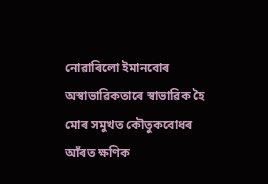নোৱাৰিলো ইমানবোৰ অস্বাভাৱিকতাৰে স্বাভাৱিক হৈ মোৰ সমুখত কৌতুকবোধৰ আঁৰত ক্ষণিক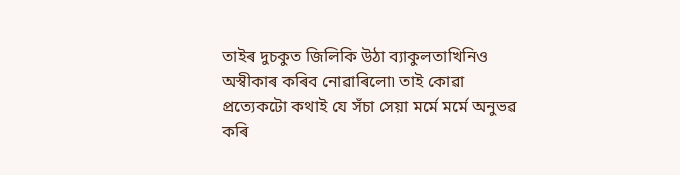তাইৰ দুচকুত জিলিকি উঠা ব্যাকুলতাখিনিও অস্বীকাৰ কৰিব নোৱাৰিলো৷ তাই কোৱা প্ৰত্যেকটো কথাই যে সঁচা সেয়া মৰ্মে মৰ্মে অনুভৱ কৰি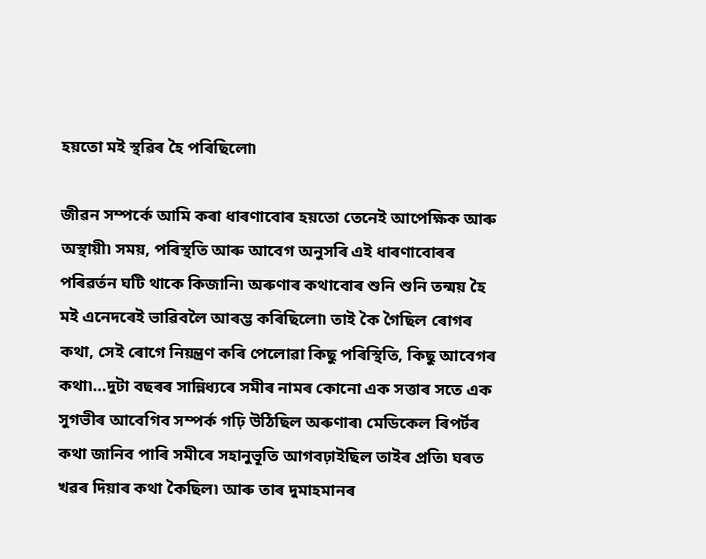হয়তো মই স্থৱিৰ হৈ পৰিছিলো৷

জীৱন সম্পৰ্কে আমি কৰা ধাৰণাবোৰ হয়তো তেনেই আপেক্ষিক আৰু অস্থায়ী৷ সময়, পৰিস্থতি আৰু আবেগ অনুসৰি এই ধাৰণাবোৰৰ পৰিৱৰ্তন ঘটি থাকে কিজানি৷ অৰুণাৰ কথাবোৰ শুনি শুনি তন্ময় হৈ মই এনেদৰেই ভাৱিবলৈ আৰম্ভ কৰিছিলো৷ তাই কৈ গৈছিল ৰোগৰ কথা, সেই ৰোগে নিয়ন্ত্ৰণ কৰি পেলোৱা কিছু পৰিস্থিতি, কিছু আবেগৰ কথা৷…দুটা বছৰৰ সান্নিধ্যৰে সমীৰ নামৰ কোনো এক সত্তাৰ সতে এক সুগভীৰ আবেগিব সম্পৰ্ক গঢ়ি উঠিছিল অৰুণাৰ৷ মেডিকেল ৰিপৰ্টৰ কথা জানিব পাৰি সমীৰে সহানুভূতি আগবঢ়াইছিল তাইৰ প্ৰতি৷ ঘৰত খৱৰ দিয়াৰ কথা কৈছিল৷ আৰু তাৰ দুমাহমানৰ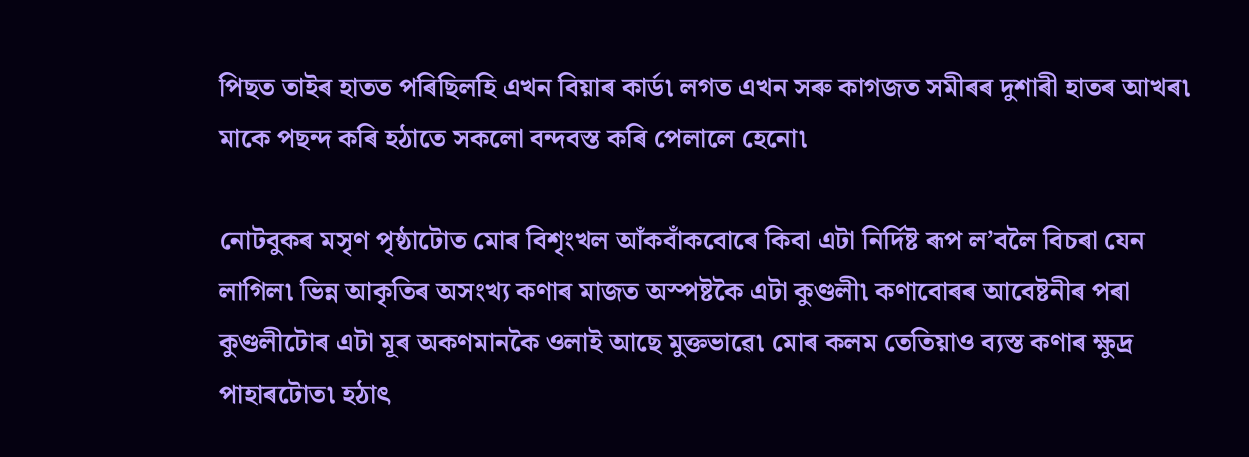পিছত তাইৰ হাতত পৰিছিলহি এখন বিয়াৰ কাৰ্ড৷ লগত এখন সৰু কাগজত সমীৰৰ দুশাৰী হাতৰ আখৰ৷ মাকে পছন্দ কৰি হঠাতে সকলো বন্দবস্ত কৰি পেলালে হেনো৷

নোটবুকৰ মসৃণ পৃষ্ঠাটোত মোৰ বিশৃংখল আঁকবাঁকবোৰে কিবা এটা নিৰ্দিষ্ট ৰূপ ল’বলৈ বিচৰা যেন লাগিল৷ ভিন্ন আকৃতিৰ অসংখ্য কণাৰ মাজত অস্পষ্টকৈ এটা কুণ্ডলী৷ কণাবোৰৰ আবেষ্টনীৰ পৰা কুণ্ডলীটোৰ এটা মূৰ অকণমানকৈ ওলাই আছে মুক্তভাৱে৷ মোৰ কলম তেতিয়াও ব্যস্ত কণাৰ ক্ষুদ্ৰ পাহাৰটোত৷ হঠাৎ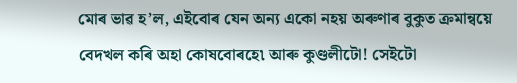মোৰ ভাৱ হ’ল, এইবোৰ যেন অন্য একো নহয় অৰুণাৰ বুকুত ক্ৰমান্বয়ে বেদখল কৰি অহা কোষবোৰহে৷ আৰু কুণ্ডলীটো! সেইটো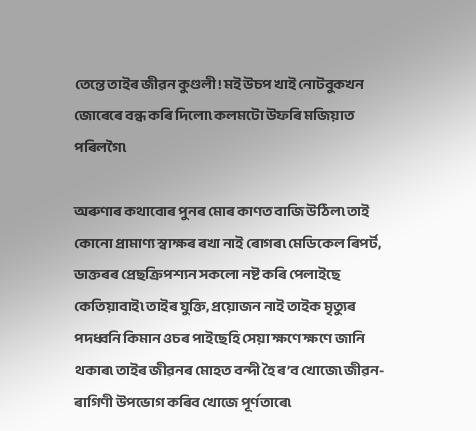তেন্তে তাইৰ জীৱন কুণ্ডলী! মই উচপ খাই নোটবুকখন জোৰেৰে বন্ধ কৰি দিলো৷ কলমটো উফৰি মজিয়াত পৰিলগৈ৷

অৰুণাৰ কথাবোৰ পুনৰ মোৰ কাণত বাজি উঠিল৷ তাই কোনো প্ৰামাণ্য স্বাক্ষৰ ৰখা নাই ৰোগৰ৷ মেডিকেল ৰিপৰ্ট, ডাক্তৰৰ প্ৰেছক্ৰিপশ্যন সকলো নষ্ট কৰি পেলাইছে কেতিয়াবাই৷ তাইৰ যুক্তি, প্ৰয়োজন নাই তাইক মৃত্যুৰ পদধ্বনি কিমান ওচৰ পাইছেহি সেয়া ক্ষণে ক্ষণে জানি থকাৰ৷ তাইৰ জীৱনৰ মোহত বন্দী হৈ ৰ’ব খোজে৷ জীৱন-ৰাগিণী উপভোগ কৰিব খোজে পূৰ্ণতাৰে৷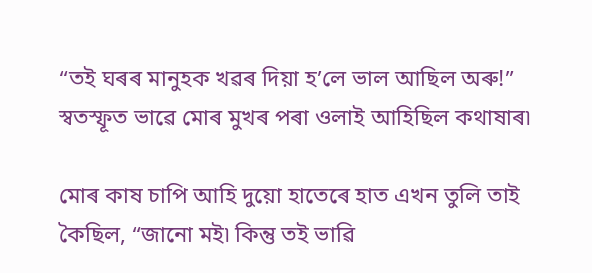“তই ঘৰৰ মানুহক খৱৰ দিয়া হ’লে ভাল আছিল অৰু!” স্বতস্ফূত ভাৱে মোৰ মুখৰ পৰা ওলাই আহিছিল কথাষাৰ৷

মোৰ কাষ চাপি আহি দুয়ো হাতেৰে হাত এখন তুলি তাই কৈছিল, “জানো মই৷ কিন্তু তই ভাৱি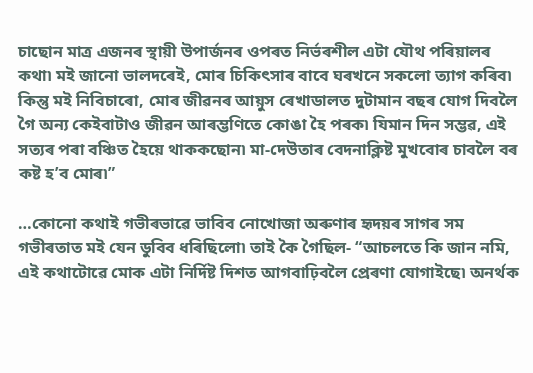চাছোন মাত্ৰ এজনৰ স্থায়ী উপাৰ্জনৰ ওপৰত নিৰ্ভৰশীল এটা যৌথ পৰিয়ালৰ কথা৷ মই জানো ভালদৰেই, মোৰ চিকিৎসাৰ বাবে ঘৰখনে সকলো ত্যাগ কৰিব৷ কিন্তু মই নিবিচাৰো, মোৰ জীৱনৰ আয়ুস ৰেখাডালত দুটামান বছৰ যোগ দিবলৈ গৈ অন্য কেইবাটাও জীৱন আৰম্ভণিতে কোঙা হৈ পৰক৷ যিমান দিন সম্ভৱ, এই সত্যৰ পৰা বঞ্চিত হৈয়ে থাককছোন৷ মা-দেউতাৰ বেদনাক্লিষ্ট মুখবোৰ চাবলৈ বৰ কষ্ট হ’ব মোৰ৷”

…কোনো কথাই গভীৰভাৱে ভাবিব নোখোজা অৰুণাৰ হৃদয়ৰ সাগৰ সম গভীৰতাত মই যেন ডুবিব ধৰিছিলো৷ তাই কৈ গৈছিল- “আচলতে কি জান নমি, এই কথাটোৱে মোক এটা নিৰ্দিষ্ট দিশত আগবাঢ়িবলৈ প্ৰেৰণা যোগাইছে৷ অনৰ্থক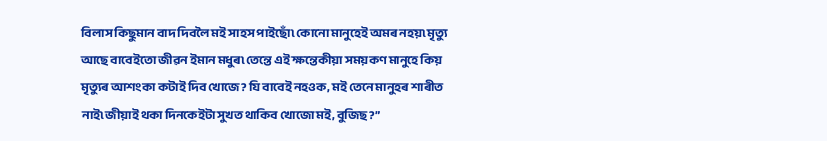বিলাস কিছুমান বাদ দিবলৈ মই সাহস পাইছোঁ৷ কোনো মানুহেই অমৰ নহয়৷ মৃত্যু আছে বাবেইতো জীৱন ইমান মধুৰ৷ তেন্তে এই ক্ষন্তেকীয়া সময়কণ মানুহে কিয় মৃত্যুৰ আশংকা কটাই দিব খোজে? যি বাবেই নহওক, মই তেনে মানুহৰ শাৰীত নাই৷ জীয়াই থকা দিনকেইটা সুখত থাকিব খোজো মই, বুজিছ?”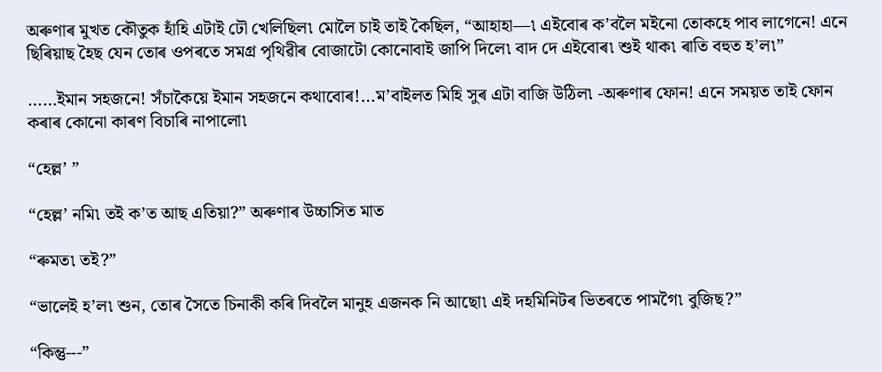অৰুণাৰ মুখত কৌতুক হাঁহি এটাই ঢৌ খেলিছিল৷ মোলৈ চাই তাই কৈছিল, “আহাহা—৷ এইবোৰ ক’বলৈ মইনো তোকহে পাব লাগেনে! এনে ছিৰিয়াছ হৈছ যেন তোৰ ওপৰতে সমগ্ৰ পৃথিৱীৰ বোজাটো কোনোবাই জাপি দিলে৷ বাদ দে এইবোৰ৷ শুই থাক৷ ৰাতি বহুত হ’ল৷”

……ইমান সহজনে! সঁচাকৈয়ে ইমান সহজনে কথাবোৰ!...ম’বাইলত মিহি সুৰ এটা বাজি উঠিল৷ -অৰুণাৰ ফোন! এনে সময়ত তাই ফোন কৰাৰ কোনো কাৰণ বিচাৰি নাপালো৷

“হেল্ল’ ”

“হেল্ল’ নমি৷ তই ক’ত আছ এতিয়া?” অৰুণাৰ উচ্চাসিত মাত

“ৰুমত৷ তই?”

“ভালেই হ’ল৷ শুন, তোৰ সৈতে চিনাকী কৰি দিবলৈ মানুহ এজনক নি আছো৷ এই দহমিনিটৰ ভিতৰতে পামগৈ৷ বুজিছ?”

“কিন্তু---”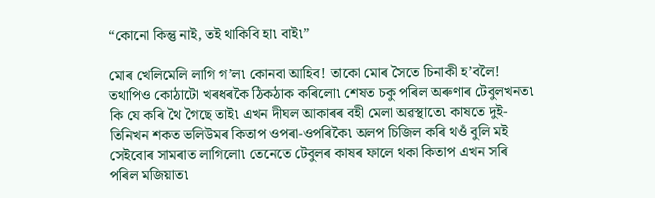“কোনো কিন্তু নাই, তই থাকিবি হা৷ বাই৷”

মোৰ খেলিমেলি লাগি গ’ল৷ কোনবা আহিব! তাকো মোৰ সৈতে চিনাকী হ’বলৈ! তথাপিও কোঠাটো খৰধৰকৈ ঠিকঠাক কৰিলো৷ শেষত চকু পৰিল অৰুণাৰ টেবুলখনত৷ কি যে কৰি থৈ গৈছে তাই৷ এখন দীঘল আকাৰৰ বহী মেলা অৱস্থাতে৷ কাষতে দুই-তিনিখন শকত ভলিউমৰ কিতাপ ওপৰা-ওপৰিকৈ৷ অলপ চিজিল কৰি থওঁ বুলি মই সেইবোৰ সামৰাত লাগিলো৷ তেনেতে টেবুলৰ কাষৰ ফালে থকা কিতাপ এখন সৰি পৰিল মজিয়াত৷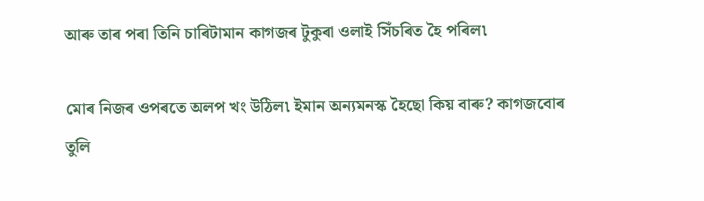আৰু তাৰ পৰা তিনি চাৰিটামান কাগজৰ টুকুৰা ওলাই সিঁচৰিত হৈ পৰিল৷

মোৰ নিজৰ ওপৰতে অলপ খং উঠিল৷ ইমান অন্যমনস্ক হৈছো কিয় বাৰু? কাগজবোৰ তুলি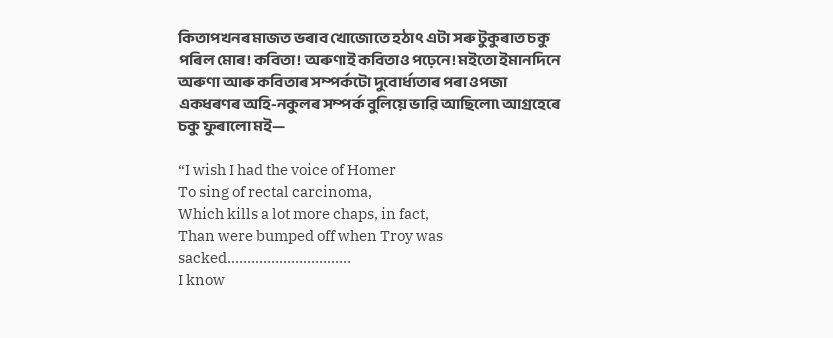কিতাপখনৰ মাজত ভৰাব খোজোতে হঠাৎ এটা সৰু টুকুৰাত চকু পৰিল মোৰ! কবিতা! অৰুণাই কবিতাও পঢ়েনে! মইতো ইমানদিনে অৰুণা আৰু কবিতাৰ সম্পৰ্কটো দুবোৰ্ধ্যতাৰ পৰা ওপজা একধৰণৰ অহি-নকুলৰ সম্পৰ্ক বুলিয়ে ভাৱি আছিলো৷ আগ্ৰহেৰে চকু ফুৰালো মই—

“I wish I had the voice of Homer
To sing of rectal carcinoma,
Which kills a lot more chaps, in fact,
Than were bumped off when Troy was sacked.…………………………
I know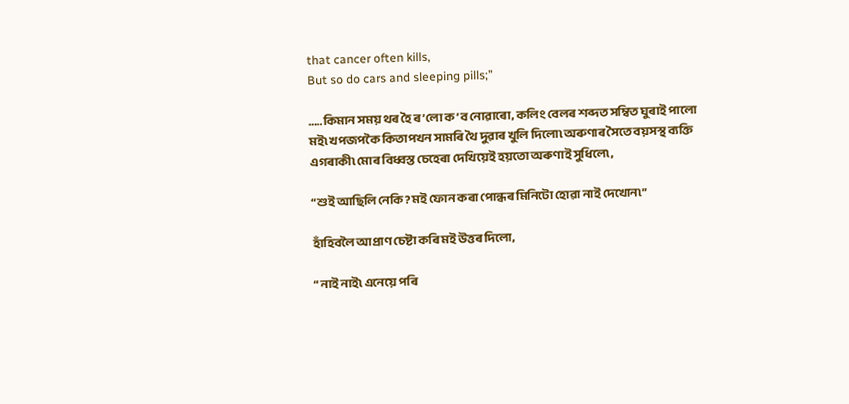that cancer often kills,
But so do cars and sleeping pills;”

…..কিমান সময় থৰ হৈ ৰ’লো ক’ব নোৱাৰো, কলিং বেলৰ শব্দত সম্বিত ঘুৰাই পালো মই৷ খপজপকৈ কিতাপখন সামৰি থৈ দুৱাৰ খুলি দিলো৷ অৰুণাৰ সৈতে বয়সস্থ ব্যক্তি এগৰাকী৷ মোৰ বিধ্বস্ত চেহেৰা দেখিয়েই হয়তো অৰুণাই সুধিলে৷,

“শুই আছিলি নেকি? মই ফোন কৰা পোন্ধৰ মিনিটো হোৱা নাই দেখোন৷”

হাঁহিবলৈ আপ্ৰাণ চেষ্টা কৰি মই উত্তৰ দিলো,

“ নাই নাই৷ এনেয়ে পৰি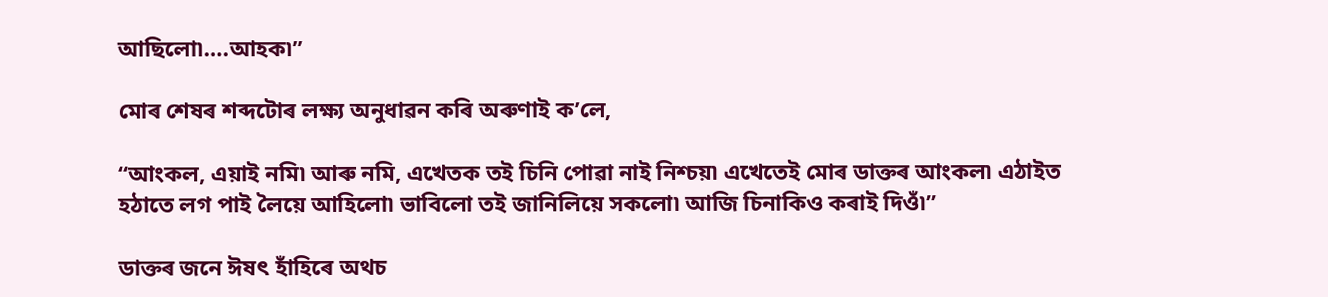আছিলো৷….আহক৷”

মোৰ শেষৰ শব্দটোৰ লক্ষ্য অনুধাৱন কৰি অৰুণাই ক’লে,

“আংকল, এয়াই নমি৷ আৰু নমি, এখেতক তই চিনি পোৱা নাই নিশ্চয়৷ এখেতেই মোৰ ডাক্তৰ আংকল৷ এঠাইত হঠাতে লগ পাই লৈয়ে আহিলো৷ ভাবিলো তই জানিলিয়ে সকলো৷ আজি চিনাকিও কৰাই দিওঁ৷”

ডাক্তৰ জনে ঈষৎ হাঁহিৰে অথচ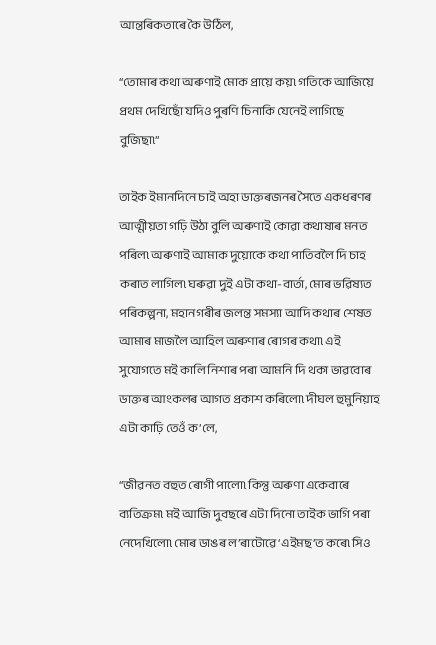আন্তৰিকতাৰে কৈ উঠিল,

“তোমাৰ কথা অৰুণাই মোক প্ৰায়ে কয়৷ গতিকে আজিয়ে প্ৰথম দেখিছোঁ যদিও পুৰণি চিনাকি যেনেই লাগিছে বুজিছা৷”

তাইক ইমানদিনে চাই অহা ডাক্তৰজনৰ সৈতে একধৰণৰ আত্মীয়তা গঢ়ি উঠা বুলি অৰুণাই কোৱা কথাষাৰ মনত পৰিল৷ অৰুণাই আমাক দুয়োকে কথা পাতিবলৈ দি চাহ কৰাত লাগিল৷ ঘৰুৱা দুই এটা কথা-বাৰ্তা, মোৰ ভৱিষ্যত পৰিকল্পনা, মহানগৰীৰ জলন্ত সমস্যা আদি কথাৰ শেষত আমাৰ মাজলৈ আহিল অৰুণাৰ ৰোগৰ কথা৷ এই সুযোগতে মই কালি নিশাৰ পৰা আমনি দি থকা ভাৱবোৰ ডাক্তৰ আংকলৰ আগত প্ৰকাশ কৰিলো৷ দীঘল হুমুনিয়াহ এটা কাঢ়ি তেওঁ ক’লে,

“জীৱনত বহুত ৰোগী পালো৷ কিন্তু অৰুণা একেবাৰে ব্যতিক্ৰম৷ মই আজি দুবছৰে এটা দিনো তাইক ভাগি পৰা নেদেখিলো৷ মোৰ ডাঙৰ ল’ৰাটোৱে ‘এইমছ’ত কৰে৷ সিও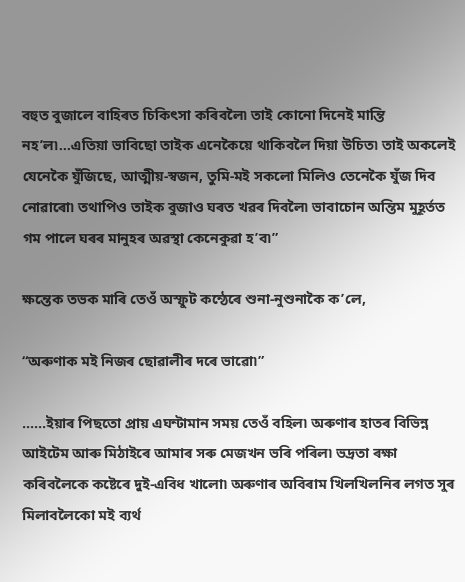বহুত বুজালে বাহিৰত চিকিৎসা কৰিবলৈ৷ তাই কোনো দিনেই মান্তি নহ’ল৷…এতিয়া ভাবিছো তাইক এনেকৈয়ে থাকিবলৈ দিয়া উচিত৷ তাই অকলেই যেনেকৈ যুঁজিছে, আত্মীয়-স্বজন, তুমি-মই সকলো মিলিও তেনেকৈ যুঁজ দিব নোৱাৰো৷ তথাপিও তাইক বুজাও ঘৰত খৱৰ দিবলৈ৷ ভাবাচোন অন্তিম মুহূৰ্তত গম পালে ঘৰৰ মানুহৰ অৱস্থা কেনেকুৱা হ’ব৷”

ক্ষন্তেক তভক মাৰি তেওঁ অস্ফুট কন্ঠেৰে শুনা-নুশুনাকৈ ক’লে,

“অৰুণাক মই নিজৰ ছোৱালীৰ দৰে ভাৱো৷”

……ইয়াৰ পিছতো প্ৰায় এঘন্টামান সময় তেওঁ বহিল৷ অৰুণাৰ হাতৰ বিভিন্ন আইটেম আৰু মিঠাইৰে আমাৰ সৰু মেজখন ভৰি পৰিল৷ ভদ্ৰতা ৰক্ষা কৰিবলৈকে কষ্টেৰে দুই-এবিধ খালো৷ অৰুণাৰ অবিৰাম খিলখিলনিৰ লগত সুৰ মিলাবলৈকো মই ব্যৰ্থ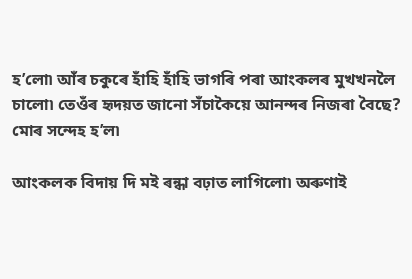হ’লো৷ আঁৰ চকুৰে হাঁহি হাঁহি ভাগৰি পৰা আংকলৰ মুখখনলৈ চালো৷ তেওঁৰ হৃদয়ত জানো সঁচাকৈয়ে আনন্দৰ নিজৰা বৈছে? মোৰ সন্দেহ হ’ল৷

আংকলক বিদায় দি মই ৰন্ধা বঢ়াত লাগিলো৷ অৰুণাই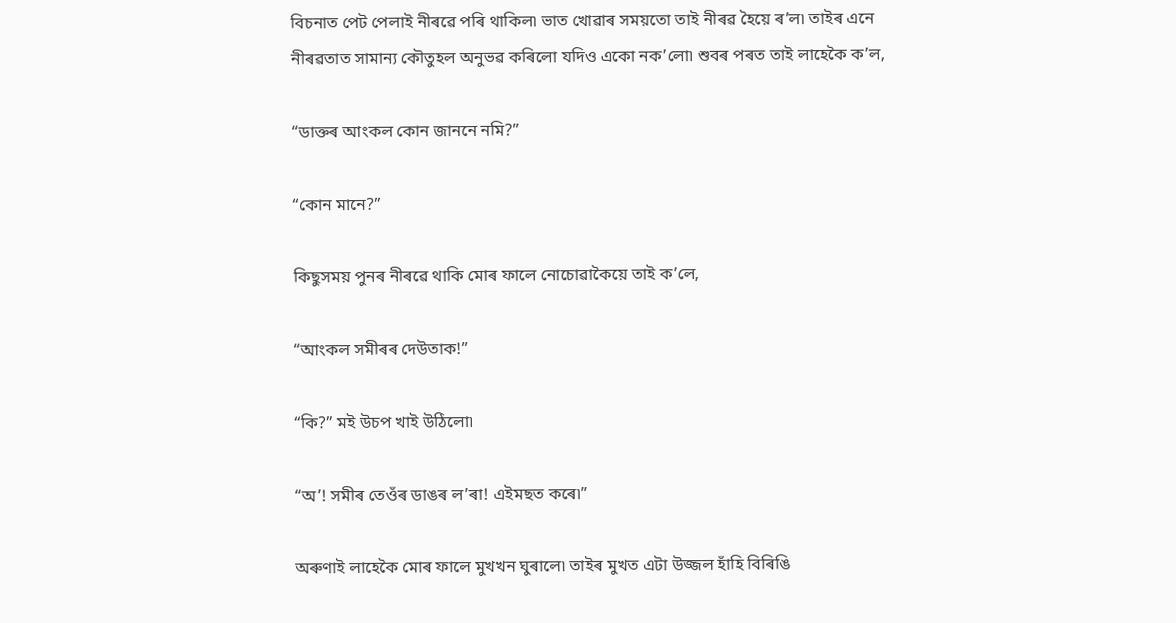বিচনাত পেট পেলাই নীৰৱে পৰি থাকিল৷ ভাত খোৱাৰ সময়তো তাই নীৰৱ হৈয়ে ৰ’ল৷ তাইৰ এনে নীৰৱতাত সামান্য কৌতুহল অনুভৱ কৰিলো যদিও একো নক’লো৷ শুবৰ পৰত তাই লাহেকৈ ক’ল,

“ডাক্তৰ আংকল কোন জাননে নমি?”

“কোন মানে?”

কিছুসময় পুনৰ নীৰৱে থাকি মোৰ ফালে নোচোৱাকৈয়ে তাই ক’লে,

“আংকল সমীৰৰ দেউতাক!”

“কি?” মই উচপ খাই উঠিলো৷

“অ’! সমীৰ তেওঁৰ ডাঙৰ ল’ৰা! এইমছত কৰে৷”

অৰুণাই লাহেকৈ মোৰ ফালে মুখখন ঘুৰালে৷ তাইৰ মুখত এটা উজ্জল হাঁহি বিৰিঙি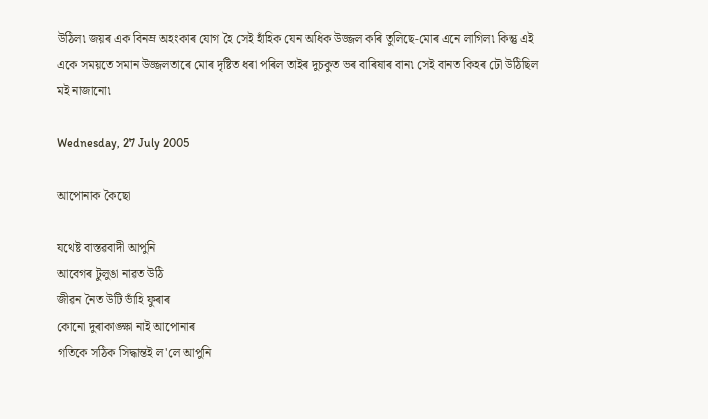উঠিল৷ জয়ৰ এক বিনম্ৰ অহংকাৰ যোগ হৈ সেই হাঁহিক যেন অধিক উজ্জল কৰি তুলিছে-মোৰ এনে লাগিল৷ কিন্তু এই একে সময়তে সমান উজ্জলতাৰে মোৰ দৃষ্টিত ধৰা পৰিল তাইৰ দুচকুত ভৰ বাৰিষাৰ বান৷ সেই বানত কিহৰ ঢৌ উঠিছিল মই নাজানো৷

Wednesday, 27 July 2005

আপোনাক কৈছো

যথেষ্ট বাস্তৱবাদী আপুনি
আবেগৰ টুলুঙা নাৱত উঠি
জীৱন নৈত উটি ভাঁহি ফুৰাৰ
কোনো দুৰাকাঙ্ক্ষা নাই আপোনাৰ
গতিকে সঠিক সিদ্ধান্তই ল'লে আপুনি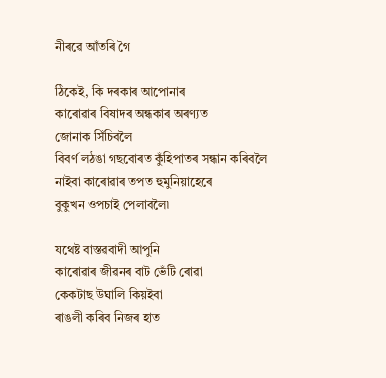নীৰৱে আঁতৰি গৈ

ঠিকেই, কি দৰকাৰ আপোনাৰ
কাৰোৱাৰ বিষাদৰ অন্ধকাৰ অৰণ্যত
জোনাক সিঁচিবলৈ
বিবৰ্ণ লঠঙা গছবোৰত কুঁহিপাতৰ সন্ধান কৰিবলৈ
নাইবা কাৰোৱাৰ তপত হুমুনিয়াহেৰে
বুকুখন ওপচাই পেলাবলৈ৷

যথেষ্ট বাস্তৱবাদী আপুনি
কাৰোৱাৰ জীৱনৰ বাট ভেঁটি ৰোৱা
কেকটাছ উঘালি কিয়ইবা
ৰাঙলী কৰিব নিজৰ হাত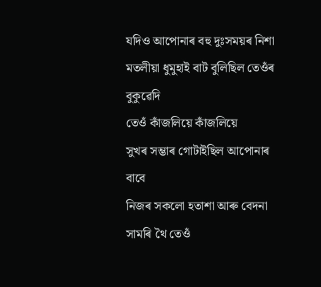যদিও আপোনাৰ বহু দুঃসময়ৰ নিশা
মতলীয়া ধুমুহাই বাট বুলিছিল তেওঁৰ বুকুৱেদি
তেওঁ কাঁজলিয়ে কাঁজলিয়ে
সুখৰ সম্ভাৰ গোটাইছিল আপোনাৰ বাবে
নিজৰ সকলো হতাশা আৰু বেদনা
সামৰি থৈ তেওঁ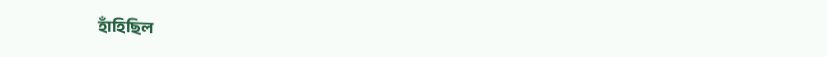হাঁহিছিল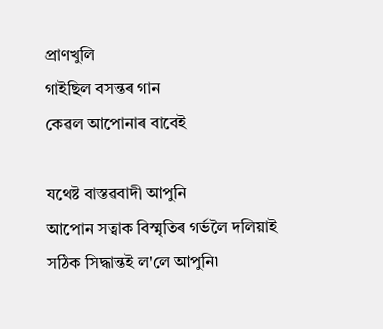প্ৰাণখুলি
গাইছিল বসন্তৰ গান
কেৱল আপোনাৰ বাবেই

যথেষ্ট বাস্তৱবাদী আপুনি
আপোন সত্বাক বিস্মৃতিৰ গৰ্ভলৈ দলিয়াই
সঠিক সিদ্ধান্তই ল'লে আপুনি৷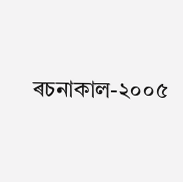ৰচনাকাল-২০০৫